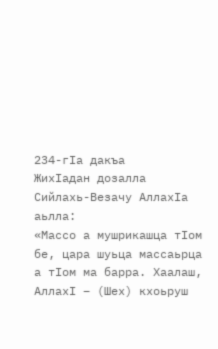234-гIа дакъа
ЖихIадан дозалла
Сийлахь-Везачу АллахIа аьлла:
«Массо а мушрикашца тIом бе, цара шуьца массаьрца а тIом ма барра. Хаалаш, АллахI – (Шех) кхоьруш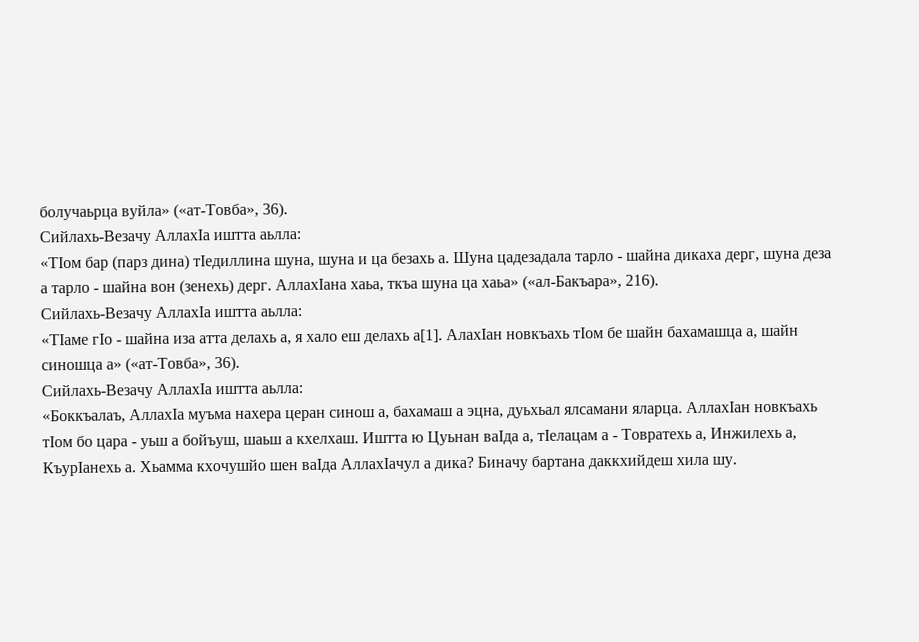болучаьрца вуйла» («ат-Товба», 36).
Сийлахь-Везачу АллахIа иштта аьлла:
«ТIом бар (парз дина) тIедиллина шуна, шуна и ца безахь а. Шуна цадезадала тарло - шайна дикаха дерг, шуна деза а тарло - шайна вон (зенехь) дерг. АллахIана хаьа, ткъа шуна ца хаьа» («ал-Бакъара», 216).
Сийлахь-Везачу АллахIа иштта аьлла:
«ТIаме гIо - шайна иза атта делахь а, я хало еш делахь а[1]. АлахIан новкъахь тIом бе шайн бахамашца а, шайн синошца а» («ат-Товба», 36).
Сийлахь-Везачу АллахIа иштта аьлла:
«Боккъалаъ, АллахIа муъма нахера церан синош а, бахамаш а эцна, дуьхьал ялсамани яларца. АллахIан новкъахь тIом бо цара - уьш а бойъуш, шаьш а кхелхаш. Иштта ю Цуьнан ваIда а, тIелацам а - Товратехь а, Инжилехь а, КъурIанехь а. Хьамма кхочушйо шен ваIда АллахIачул а дика? Биначу бартана даккхийдеш хила шу.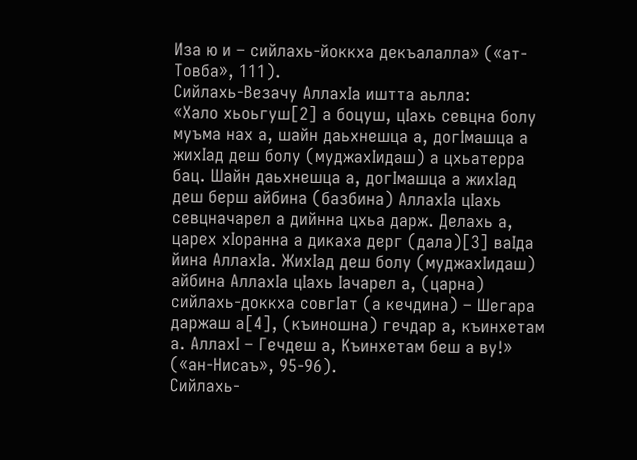Иза ю и – сийлахь-йоккха декъалалла» («ат-Товба», 111).
Сийлахь-Везачу АллахIа иштта аьлла:
«Хало хьоьгуш[2] а боцуш, цIахь севцна болу муъма нах а, шайн даьхнешца а, догIмашца а жихIад деш болу (муджахIидаш) а цхьатерра бац. Шайн даьхнешца а, догIмашца а жихIад деш берш айбина (базбина) АллахIа цIахь севцначарел а дийнна цхьа дарж. Делахь а, царех хIоранна а дикаха дерг (дала)[3] ваIда йина АллахIа. ЖихIад деш болу (муджахIидаш) айбина АллахIа цIахь Iачарел а, (царна) сийлахь-доккха совгIат (а кечдина) – Шегара даржаш а[4], (къиношна) гечдар а, къинхетам а. АллахI – Гечдеш а, Къинхетам беш а ву!» («ан-Нисаъ», 95-96).
Сийлахь-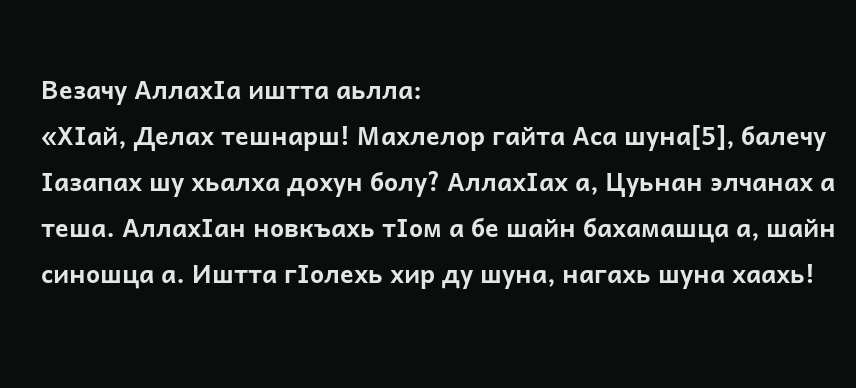Везачу АллахIа иштта аьлла:
«ХIай, Делах тешнарш! Махлелор гайта Аса шуна[5], балечу Iазапах шу хьалха дохун болу? АллахIах а, Цуьнан элчанах а теша. АллахIан новкъахь тIом а бе шайн бахамашца а, шайн синошца а. Иштта гIолехь хир ду шуна, нагахь шуна хаахь!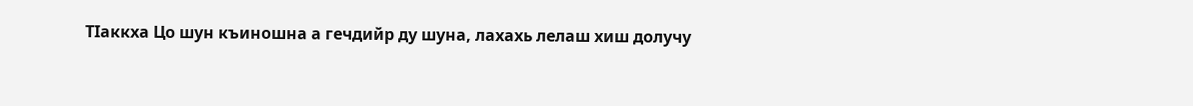ТIаккха Цо шун къиношна а гечдийр ду шуна, лахахь лелаш хиш долучу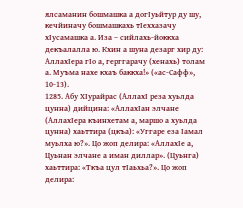ялсаманин бошмашка а догIуьйтур ду шу, кечйиначу бошмашкахь тIеххазачу хIусамашка а. Иза – сийлахь-йоккха декъалалла ю. Кхин а шуна дезарг хир ду: АллахIера гIо а, герггарачу (хенахь) толам а. Муъма нахе кхаъ баккха!» («ас-Сафф», 10-13).
1285. Абу ХIурайрас (АллахI реза хуьлда цунна) дийцина: «АллахIан элчане (АллахIера къинхетам а, маршо а хуьлда цунна) хаьттира (цкъа): «Уггаре еза Iамал муьлха ю?». Цо жоп делира: «АллахIе а, Цуьнан элчане а иман диллар». (Цуьнга) хаьттира: «Ткъа цул тIаьхьа?». Цо жоп делира: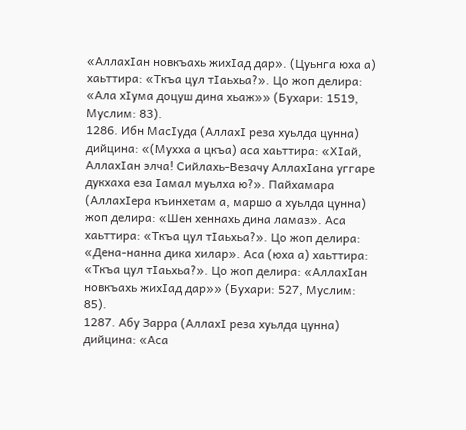«АллахIан новкъахь жихIад дар». (Цуьнга юха а) хаьттира: «Ткъа цул тIаьхьа?». Цо жоп делира: «Ала хIума доцуш дина хьаж»» (Бухари: 1519, Муслим: 83).
1286. Ибн МасIуда (АллахI реза хуьлда цунна) дийцина: «(Мухха а цкъа) аса хаьттира: «ХIай, АллахIан элча! Сийлахь-Везачу АллахIана уггаре дукхаха еза Iамал муьлха ю?». Пайхамара (АллахIера къинхетам а, маршо а хуьлда цунна) жоп делира: «Шен хеннахь дина ламаз». Аса хаьттира: «Ткъа цул тIаьхьа?». Цо жоп делира: «Дена-нанна дика хилар». Аса (юха а) хаьттира: «Ткъа цул тIаьхьа?». Цо жоп делира: «АллахIан новкъахь жихIад дар»» (Бухари: 527, Муслим: 85).
1287. Абу Зарра (АллахI реза хуьлда цунна) дийцина: «Аса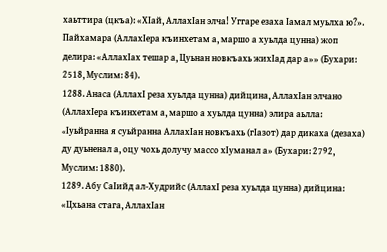хаьттира (цкъа): «ХIай, АллахIан элча! Уггаре езаха Iамал муьлха ю?». Пайхамара (АллахIера къинхетам а, маршо а хуьлда цунна) жоп делира: «АллахIах тешар а, Цуьнан новкъахь жихIад дар а»» (Бухари: 2518, Муслим: 84).
1288. Анаса (АллахI реза хуьлда цунна) дийцина, АллахIан элчано (АллахIера къинхетам а, маршо а хуьлда цунна) элира аьлла: «Iуьйранна я суьйранна АллахIан новкъахь (гIазот) дар дикаха (дезаха) ду дуьненал а, оцу чохь долучу массо хIуманал а» (Бухари: 2792, Муслим: 1880).
1289. Абу СаIийд ал-Худрийс (АллахI реза хуьлда цунна) дийцина: «Цхьана стага, АллахIан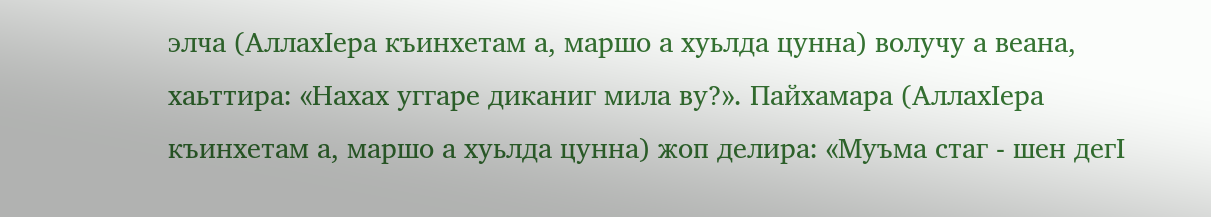элча (АллахIера къинхетам а, маршо а хуьлда цунна) волучу а веана, хаьттира: «Нахах уггаре диканиг мила ву?». Пайхамара (АллахIера къинхетам а, маршо а хуьлда цунна) жоп делира: «Муъма стаг - шен дегI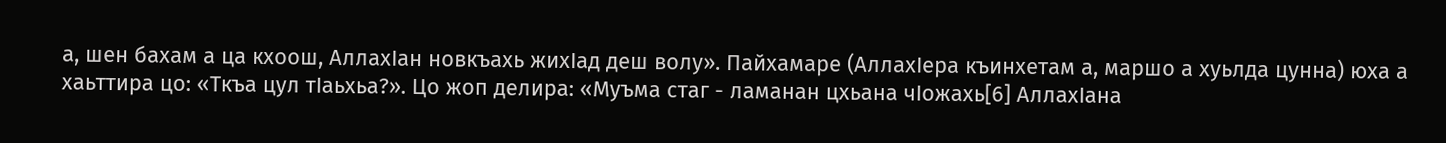а, шен бахам а ца кхоош, АллахIан новкъахь жихIад деш волу». Пайхамаре (АллахIера къинхетам а, маршо а хуьлда цунна) юха а хаьттира цо: «Ткъа цул тIаьхьа?». Цо жоп делира: «Муъма стаг - ламанан цхьана чIожахь[6] АллахIана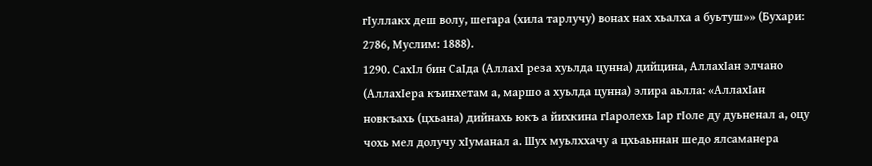гIуллакх деш волу, шегара (хила тарлучу) вонах нах хьалха а буьтуш»» (Бухари: 2786, Муслим: 1888).
1290. СахIл бин СаIда (АллахI реза хуьлда цунна) дийцина, АллахIан элчано (АллахIера къинхетам а, маршо а хуьлда цунна) элира аьлла: «АллахIан новкъахь (цхьана) дийнахь юкъ а йихкина гIаролехь Iар гIоле ду дуьненал а, оцу чохь мел долучу хIуманал а. Шух муьлххачу а цхьаьннан шедо ялсаманера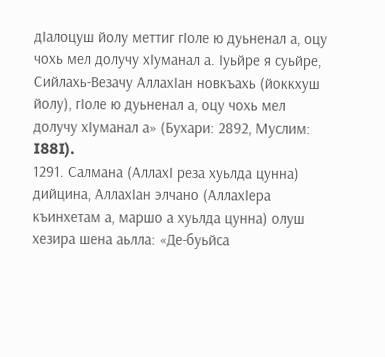дIалоцуш йолу меттиг гIоле ю дуьненал а, оцу чохь мел долучу хIуманал а. Iуьйре я суьйре, Сийлахь-Везачу АллахIан новкъахь (йоккхуш йолу), гIоле ю дуьненал а, оцу чохь мел долучу хIуманал а» (Бухари: 2892, Муслим: I88I).
1291. Салмана (АллахI реза хуьлда цунна) дийцина, АллахIан элчано (АллахIера къинхетам а, маршо а хуьлда цунна) олуш хезира шена аьлла: «Де-буьйса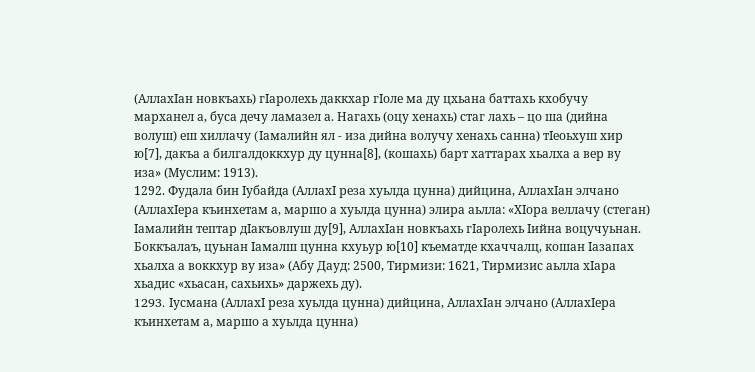(АллахIан новкъахь) гIаролехь даккхар гIоле ма ду цхьана баттахь кхобучу марханел а, буса дечу ламазел а. Нагахь (оцу хенахь) стаг лахь – цо ша (дийна волуш) еш хиллачу (Iамалийн ял - иза дийна волучу хенахь санна) тIеоьхуш хир ю[7], дакъа а билгалдоккхур ду цунна[8], (кошахь) барт хаттарах хьалха а вер ву иза» (Муслим: 1913).
1292. Фудала бин Iубайда (АллахI реза хуьлда цунна) дийцина, АллахIан элчано (АллахIера къинхетам а, маршо а хуьлда цунна) элира аьлла: «ХIора веллачу (стеган) Iамалийн тептар дIакъовлуш ду[9], АллахIан новкъахь гIаролехь Iийна воцучуьнан. Боккъалаъ, цуьнан Iамалш цунна кхуьур ю[10] къематде кхаччалц, кошан Iазапах хьалха а воккхур ву иза» (Абу Дауд: 2500, Тирмизи: 1621, Тирмизис аьлла хIара хьадис «хьасан, сахьихь» даржехь ду).
1293. Iусмана (АллахI реза хуьлда цунна) дийцина, АллахIан элчано (АллахIера къинхетам а, маршо а хуьлда цунна)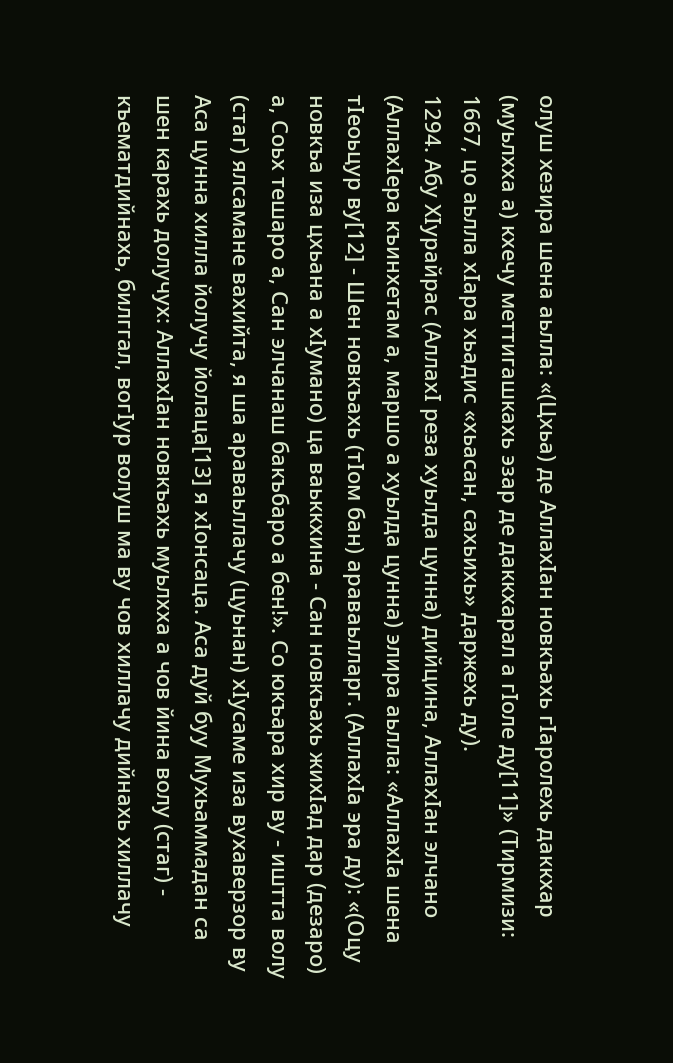олуш хезира шена аьлла: «(Цхьа) де АллахIан новкъахь гIаролехь даккхар (муьлхха а) кхечу меттигашкахь эзар де даккхарал а гIоле ду[11]» (Тирмизи: 1667, цо аьлла хIара хьадис «хьасан, сахьихь» даржехь ду).
1294. Абу ХIурайрас (АллахI реза хуьлда цунна) дийцина, АллахIан элчано (АллахIера къинхетам а, маршо а хуьлда цунна) элира аьлла: «АллахIа шена тIеоьцур ву[12] - Шен новкъахь (тIом бан) араваьлларг. (АллахIа эра ду): «(Оцу новкъа иза цхьана а хIумано) ца ваьккхина - Сан новкъахь жихIад дар (дезаро) а, Соьх тешаро а, Сан элчанаш бакъбаро а бен!». Со юкъара хир ву - иштта волу (стаг) ялсамане вахийта, я ша араваьллачу (цуьнан) хIусаме иза вухаверзор ву Аса цунна хилла йолучу йолаца[13] я хIонсаца. Аса дуй буу Мухьаммадан са шен карахь долучух: АллахIан новкъахь муьлхха а чов йина волу (стаг) - къематдийнахь, билггал, вогIур волуш ма ву чов хиллачу дийнахь хиллачу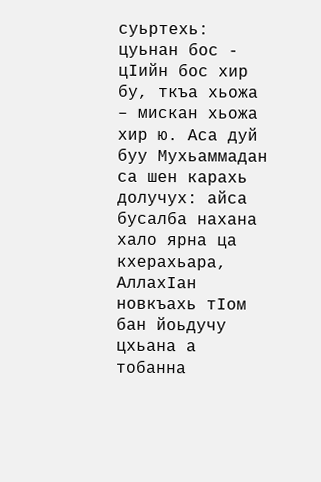суьртехь: цуьнан бос - цIийн бос хир бу, ткъа хьожа – мискан хьожа хир ю. Аса дуй буу Мухьаммадан са шен карахь долучух: айса бусалба нахана хало ярна ца кхерахьара, АллахIан новкъахь тIом бан йоьдучу цхьана а тобанна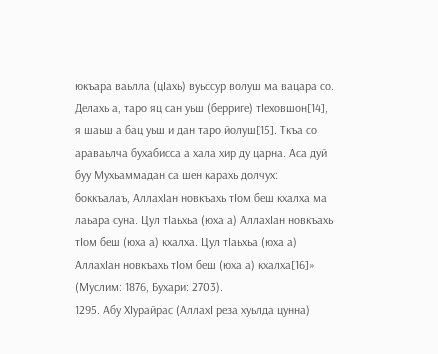юкъара ваьлла (цIахь) вуьссур волуш ма вацара со. Делахь а, таро яц сан уьш (берриге) тIеховшон[14], я шаьш а бац уьш и дан таро йолуш[15]. Ткъа со араваьлча бухабисса а хала хир ду царна. Аса дуй буу Мухьаммадан са шен карахь долчух: боккъалаъ, АллахIан новкъахь тIом беш кхалха ма лаьара суна. Цул тIаьхьа (юха а) АллахIан новкъахь тIом беш (юха а) кхалха. Цул тIаьхьа (юха а) АллахIан новкъахь тIом беш (юха а) кхалха[16]» (Муслим: 1876, Бухари: 2703).
1295. Абу ХIурайрас (АллахI реза хуьлда цунна)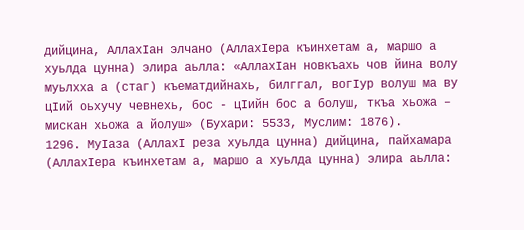дийцина, АллахIан элчано (АллахIера къинхетам а, маршо а хуьлда цунна) элира аьлла: «АллахIан новкъахь чов йина волу муьлхха а (стаг) къематдийнахь, билггал, вогIур волуш ма ву цIий оьхучу чевнехь, бос - цIийн бос а болуш, ткъа хьожа – мискан хьожа а йолуш» (Бухари: 5533, Муслим: 1876).
1296. МуIаза (АллахI реза хуьлда цунна) дийцина, пайхамара (АллахIера къинхетам а, маршо а хуьлда цунна) элира аьлла: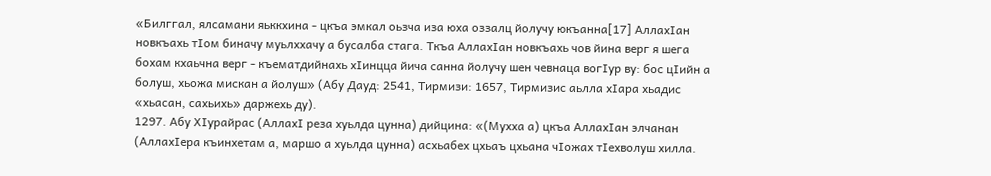«Билггал, ялсамани яьккхина - цкъа эмкал оьзча иза юха оззалц йолучу юкъанна[17] АллахIан новкъахь тIом биначу муьлххачу а бусалба стага. Ткъа АллахIан новкъахь чов йина верг я шега бохам кхаьчна верг - къематдийнахь хIинцца йича санна йолучу шен чевнаца вогIур ву: бос цIийн а болуш, хьожа мискан а йолуш» (Абу Дауд: 2541, Тирмизи: 1657, Тирмизис аьлла хIара хьадис «хьасан, сахьихь» даржехь ду).
1297. Абу ХIурайрас (АллахI реза хуьлда цунна) дийцина: «(Мухха а) цкъа АллахIан элчанан (АллахIера къинхетам а, маршо а хуьлда цунна) асхьабех цхьаъ цхьана чIожах тIехволуш хилла.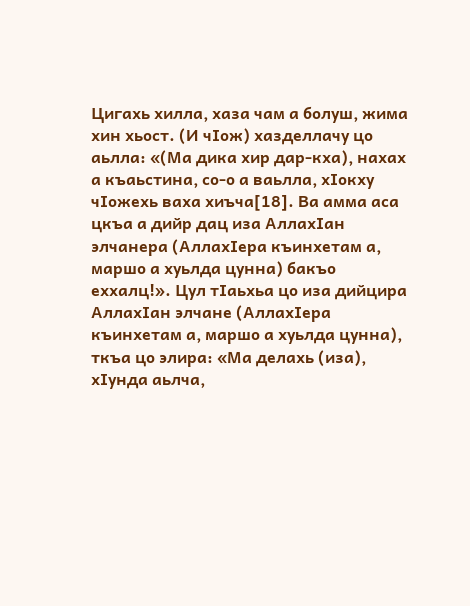Цигахь хилла, хаза чам а болуш, жима хин хьост. (И чIож) хазделлачу цо аьлла: «(Ма дика хир дар-кха), нахах а къаьстина, со-о а ваьлла, хIокху чIожехь ваха хиъча[18]. Ва амма аса цкъа а дийр дац иза АллахIан элчанера (АллахIера къинхетам а, маршо а хуьлда цунна) бакъо еххалц!». Цул тIаьхьа цо иза дийцира АллахIан элчане (АллахIера къинхетам а, маршо а хуьлда цунна), ткъа цо элира: «Ма делахь (иза), хIунда аьлча,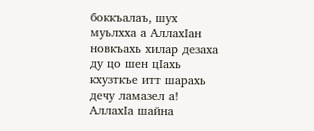боккъалаъ, шух муьлхха а АллахIан новкъахь хилар дезаха ду цо шен цIахь кхузткъе итт шарахь дечу ламазел а! АллахIа шайна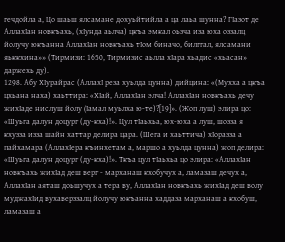гечдойла а, Цо шаьш ялсамане дохуьйтийла а ца лаьа шунна? ГIазот де АллахIан новкъахь, (хIунда аьлча) цкъа эмкал оьзча иза юха оззалц йолучу юкъанна АллахIан новкъахь тIом биначо, билггал, ялсамани яьккхина»» (Тирмизи: 1650, Тирмизис аьлла хIара хьадис «хьасан» даржехь ду).
1298. Абу ХIурайрас (АллахI реза хуьлда цунна) дийцина: «(Мухха а цкъа цхьана наха) хаьттира: «ХIай, АллахIан элча! АллахIан новкъахь дечу жихIаде нислуш йолу (Iамал муьлха ю-те)?[19]». (Жоп луш) элира цо: «Шуьга далун доцург (ду-кха)!». Цул тIаьхьа, юх-юха а луш, шозза я кхузза изза шайн хаттар делира цара. (Шега и хаьттича) хIоразза а пайхамара (АллахIера къинхетам а, маршо а хуьлда цунна) жоп делира: «Шуьга далун доцург (ду-кха)!». Ткъа цул тIаьхьа цо элира: «АллахIан новкъахь жихIад деш верг - марханаш кхобучух а, ламазаш дечух а, АллахIан аяташ доьшучух а тера ву, АллахIан новкъахь жихIад деш волу муджахIид вухаверззалц йолучу юкъанна хаддаза марханаш а кхобуш, ламазаш а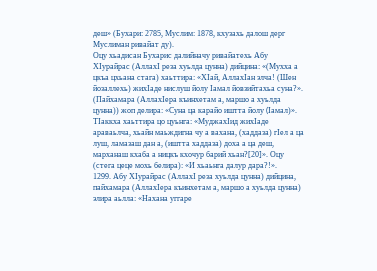деш» (Бухари: 2785, Муслим: 1878, кхузахь далош дерг Муслиман ривайат ду).
Оцу хьадисан Бухарис далийначу ривайатехь Абу ХIурайрас (АллахI реза хуьлда цунна) дийцина: «(Мухха а цкъа цхьана стага) хаьттира: «ХIай, АллахIан элча! (Шен йозаллехь) жихIаде нислуш йолу Iамал йовзийтахьа суна?». (Пайхамара (АллахIера къинхетам а, маршо а хуьлда цунна)) жоп делира: «Суна ца карайо иштта йолу (Iамал)». ТIаккха хаьттира цо цуьнга: «МуджахIид жихIаде араваьлча, хьайн маьждигна чу а вахана, (хаддаза) гIел а ца луш, ламазаш дан а, (иштта хаддаза) доха а ца деш, марханаш кхаба а ницкъ кхочур барий хьан?[20]». Оцу (стега цеце мохь белира): «И хьаьнга далур дара?!».
1299. Абу ХIурайрас (АллахI реза хуьлда цунна) дийцина, пайхамара (АллахIера къинхетам а, маршо а хуьлда цунна) элира аьлла: «Нахана уггаре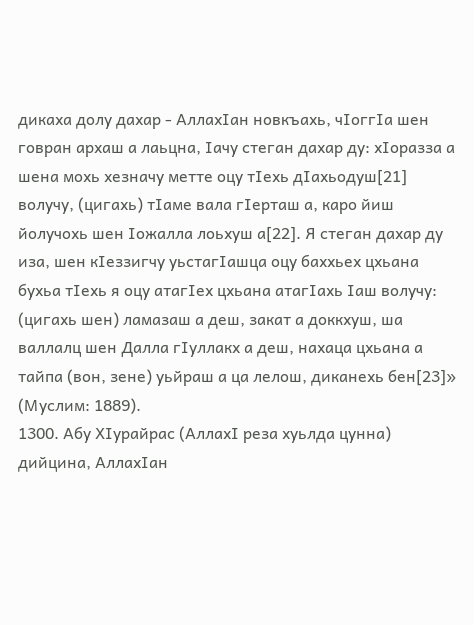дикаха долу дахар - АллахIан новкъахь, чIоггIа шен говран архаш а лаьцна, Iачу стеган дахар ду: хIоразза а шена мохь хезначу метте оцу тIехь дIахьодуш[21] волучу, (цигахь) тIаме вала гIерташ а, каро йиш йолучохь шен Iожалла лоьхуш а[22]. Я стеган дахар ду иза, шен кIеззигчу уьстагIашца оцу баххьех цхьана бухьа тIехь я оцу атагIех цхьана атагIахь Iаш волучу: (цигахь шен) ламазаш а деш, закат а доккхуш, ша валлалц шен Далла гIуллакх а деш, нахаца цхьана а тайпа (вон, зене) уьйраш а ца лелош, диканехь бен[23]» (Муслим: 1889).
1300. Абу ХIурайрас (АллахI реза хуьлда цунна) дийцина, АллахIан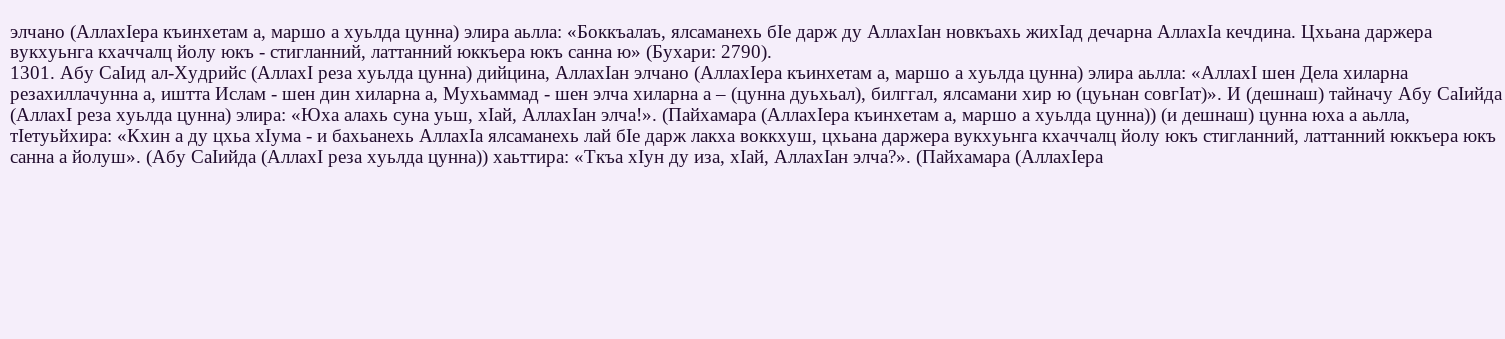элчано (АллахIера къинхетам а, маршо а хуьлда цунна) элира аьлла: «Боккъалаъ, ялсаманехь бIе дарж ду АллахIан новкъахь жихIад дечарна АллахIа кечдина. Цхьана даржера вукхуьнга кхаччалц йолу юкъ - стигланний, латтанний юккъера юкъ санна ю» (Бухари: 2790).
1301. Абу СаIид ал-Худрийс (АллахI реза хуьлда цунна) дийцина, АллахIан элчано (АллахIера къинхетам а, маршо а хуьлда цунна) элира аьлла: «АллахI шен Дела хиларна резахиллачунна а, иштта Ислам - шен дин хиларна а, Мухьаммад - шен элча хиларна а – (цунна дуьхьал), билггал, ялсамани хир ю (цуьнан совгIат)». И (дешнаш) тайначу Абу СаIийда (АллахI реза хуьлда цунна) элира: «Юха алахь суна уьш, хIай, АллахIан элча!». (Пайхамара (АллахIера къинхетам а, маршо а хуьлда цунна)) (и дешнаш) цунна юха а аьлла, тIетуьйхира: «Кхин а ду цхьа хIума - и бахьанехь АллахIа ялсаманехь лай бIе дарж лакха воккхуш, цхьана даржера вукхуьнга кхаччалц йолу юкъ стигланний, латтанний юккъера юкъ санна а йолуш». (Абу СаIийда (АллахI реза хуьлда цунна)) хаьттира: «Ткъа хIун ду иза, хIай, АллахIан элча?». (Пайхамара (АллахIера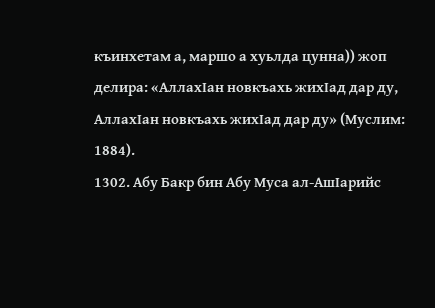къинхетам а, маршо а хуьлда цунна)) жоп делира: «АллахIан новкъахь жихIад дар ду, АллахIан новкъахь жихIад дар ду» (Муслим: 1884).
1302. Абу Бакр бин Абу Муса ал-АшIарийс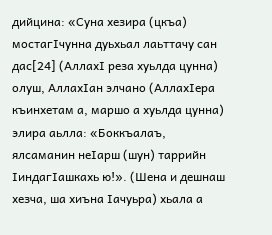дийцина: «Суна хезира (цкъа) мостагIчунна дуьхьал лаьттачу сан дас[24] (АллахI реза хуьлда цунна) олуш, АллахIан элчано (АллахIера къинхетам а, маршо а хуьлда цунна) элира аьлла: «Боккъалаъ, ялсаманин неIарш (шун) таррийн IиндагIашкахь ю!». (Шена и дешнаш хезча, ша хиъна Iачуьра) хьала а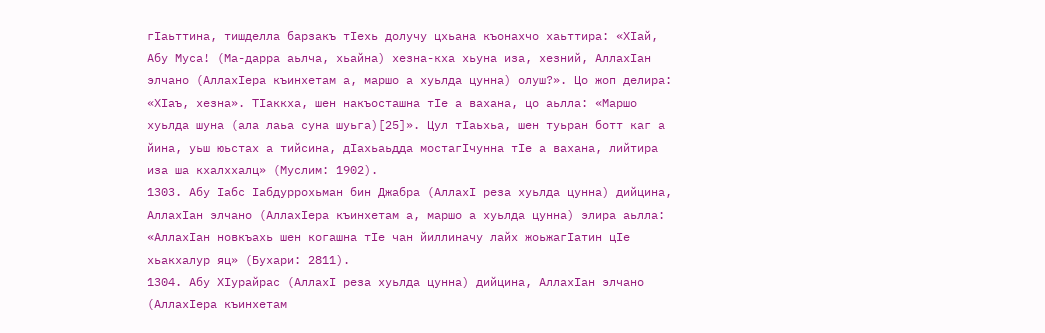гIаьттина, тишделла барзакъ тIехь долучу цхьана къонахчо хаьттира: «ХIай, Абу Муса! (Ма-дарра аьлча, хьайна) хезна-кха хьуна иза, хезний, АллахIан элчано (АллахIера къинхетам а, маршо а хуьлда цунна) олуш?». Цо жоп делира: «ХIаъ, хезна». ТIаккха, шен накъосташна тIе а вахана, цо аьлла: «Маршо хуьлда шуна (ала лаьа суна шуьга)[25]». Цул тIаьхьа, шен туьран ботт каг а йина, уьш юьстах а тийсина, дIахьаьдда мостагIчунна тIе а вахана, лийтира иза ша кхалххалц» (Муслим: 1902).
1303. Абу Iабс Iабдуррохьман бин Джабра (АллахI реза хуьлда цунна) дийцина, АллахIан элчано (АллахIера къинхетам а, маршо а хуьлда цунна) элира аьлла: «АллахIан новкъахь шен когашна тIе чан йиллиначу лайх жоьжагIатин цIе хьакхалур яц» (Бухари: 2811).
1304. Абу ХIурайрас (АллахI реза хуьлда цунна) дийцина, АллахIан элчано (АллахIера къинхетам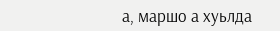а, маршо а хуьлда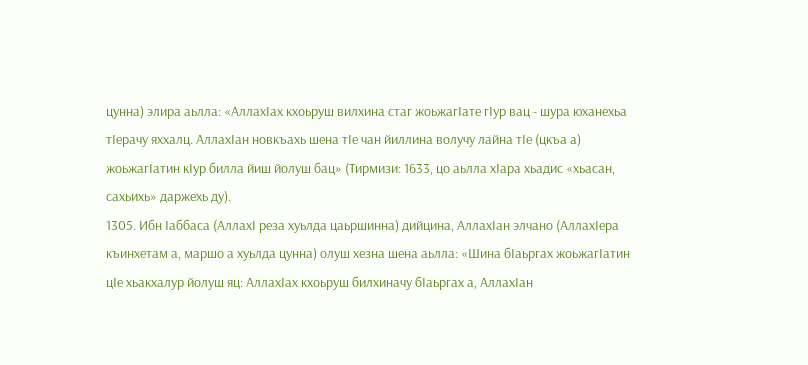цунна) элира аьлла: «АллахIах кхоьруш вилхина стаг жоьжагIате гIур вац - шура юханехьа тIерачу яххалц. АллахIан новкъахь шена тIе чан йиллина волучу лайна тIе (цкъа а) жоьжагIатин кIур билла йиш йолуш бац» (Тирмизи: 1633, цо аьлла хIара хьадис «хьасан, сахьихь» даржехь ду).
1305. Ибн Iаббаса (АллахI реза хуьлда цаьршинна) дийцина, АллахIан элчано (АллахIера къинхетам а, маршо а хуьлда цунна) олуш хезна шена аьлла: «Шина бIаьргах жоьжагIатин цIе хьакхалур йолуш яц: АллахIах кхоьруш билхиначу бIаьргах а, АллахIан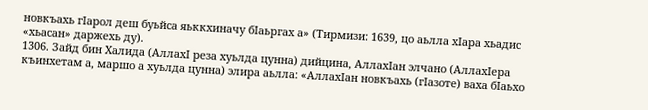новкъахь гIарол деш буьйса яьккхиначу бIаьргах а» (Тирмизи: 1639, цо аьлла хIара хьадис «хьасан» даржехь ду).
1306. Зайд бин Халида (АллахI реза хуьлда цунна) дийцина, АллахIан элчано (АллахIера къинхетам а, маршо а хуьлда цунна) элира аьлла: «АллахIан новкъахь (гIазоте) ваха бIаьхо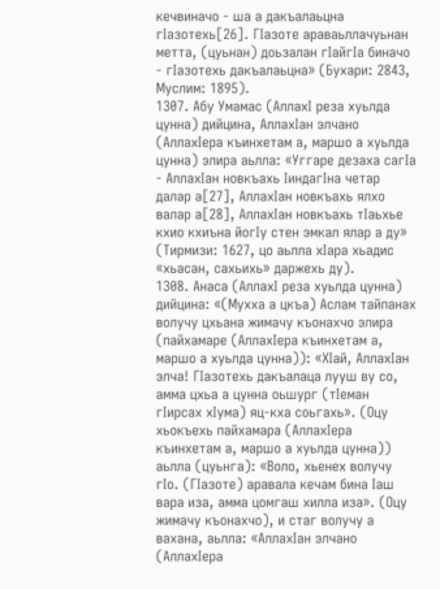кечвиначо - ша а дакъалаьцна гIазотехь[26]. ГIазоте араваьллачуьнан метта, (цуьнан) доьзалан гIайгIа биначо - гIазотехь дакъалаьцна» (Бухари: 2843, Муслим: 1895).
1307. Абу Умамас (АллахI реза хуьлда цунна) дийцина, АллахIан элчано (АллахIера къинхетам а, маршо а хуьлда цунна) элира аьлла: «Уггаре дезаха сагIа - АллахIан новкъахь IиндагIна четар далар а[27], АллахIан новкъахь ялхо валар а[28], АллахIан новкъахь тIаьхье кхио кхиъна йогIу стен эмкал ялар а ду» (Тирмизи: 1627, цо аьлла хIара хьадис «хьасан, сахьихь» даржехь ду).
1308. Анаса (АллахI реза хуьлда цунна) дийцина: «(Мухха а цкъа) Аслам тайпанах волучу цхьана жимачу къонахчо элира (пайхамаре (АллахIера къинхетам а, маршо а хуьлда цунна)): «ХIай, АллахIан элча! ГIазотехь дакъалаца лууш ву со, амма цхьа а цунна оьшург (тIеман гIирсах хIума) яц-кха соьгахь». (Оцу хьокъехь пайхамара (АллахIера къинхетам а, маршо а хуьлда цунна)) аьлла (цуьнга): «Воло, хьенех волучу гIо. (ГIазоте) аравала кечам бина Iаш вара иза, амма цомгаш хилла иза». (Оцу жимачу къонахчо), и стаг волучу а вахана, аьлла: «АллахIан элчано (АллахIера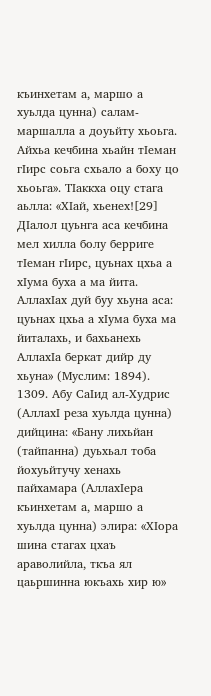къинхетам а, маршо а хуьлда цунна) салам-маршалла а доуьйту хьоьга. Айхьа кечбина хьайн тIеман гIирс соьга схьало а боху цо хьоьга». ТIаккха оцу стага аьлла: «ХIай, хьенех![29] ДIалол цуьнга аса кечбина мел хилла болу берриге тIеман гIирс, цуьнах цхьа а хIума буха а ма йита. АллахIах дуй буу хьуна аса: цуьнах цхьа а хIума буха ма йиталахь, и бахьанехь АллахIа беркат дийр ду хьуна» (Муслим: 1894).
1309. Абу СаIид ал-Худрис (АллахI реза хуьлда цунна) дийцина: «Бану лихьйан (тайпанна) дуьхьал тоба йохуьйтучу хенахь пайхамара (АллахIера къинхетам а, маршо а хуьлда цунна) элира: «ХIора шина стагах цхаъ араволийла, ткъа ял цаьршинна юкъахь хир ю»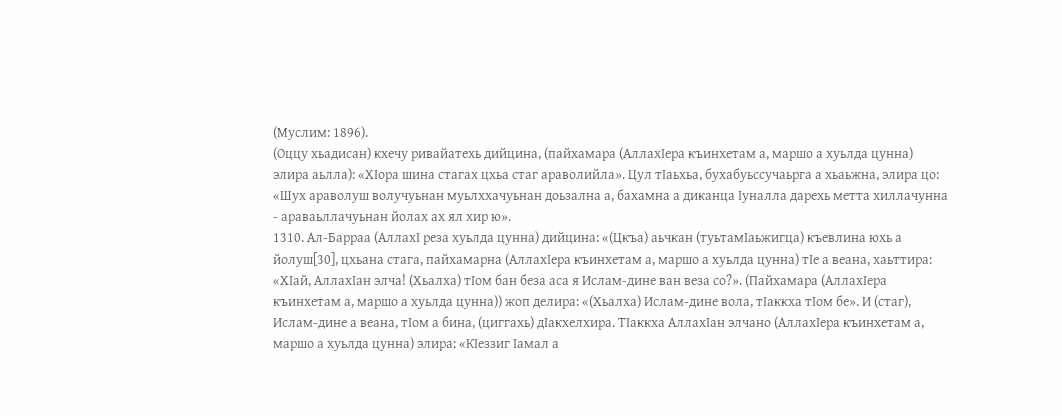(Муслим: 1896).
(Оццу хьадисан) кхечу ривайатехь дийцина, (пайхамара (АллахIера къинхетам а, маршо а хуьлда цунна) элира аьлла): «ХIора шина стагах цхьа стаг араволийла». Цул тIаьхьа, бухабуьссучаьрга а хьаьжна, элира цо: «Шух араволуш волучуьнан муьлххачуьнан доьзална а, бахамна а диканца Iуналла дарехь метта хиллачунна - араваьллачуьнан йолах ах ял хир ю».
1310. Ал-Барраа (АллахI реза хуьлда цунна) дийцина: «(Цкъа) аьчкан (туьтамIаьжигца) къевлина юхь а йолуш[30], цхьана стага, пайхамарна (АллахIера къинхетам а, маршо а хуьлда цунна) тIе а веана, хаьттира: «ХIай, АллахIан элча! (Хьалха) тIом бан беза аса я Ислам-дине ван веза со?». (Пайхамара (АллахIера къинхетам а, маршо а хуьлда цунна)) жоп делира: «(Хьалха) Ислам-дине вола, тIаккха тIом бе». И (стаг), Ислам-дине а веана, тIом а бина, (циггахь) дIакхелхира. ТIаккха АллахIан элчано (АллахIера къинхетам а, маршо а хуьлда цунна) элира: «КIеззиг Iамал а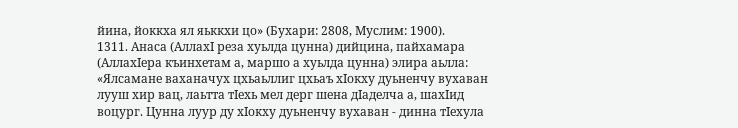йина, йоккха ял яьккхи цо» (Бухари: 2808, Муслим: 1900).
1311. Анаса (АллахI реза хуьлда цунна) дийцина, пайхамара (АллахIера къинхетам а, маршо а хуьлда цунна) элира аьлла: «Ялсамане ваханачух цхьаьллиг цхьаъ хIокху дуьненчу вухаван лууш хир вац, лаьтта тIехь мел дерг шена дIаделча а, шахIид воцург. Цунна луур ду хIокху дуьненчу вухаван - динна тIехула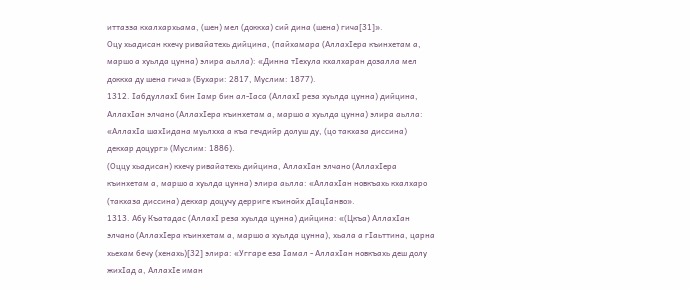иттазза кхалхархьама, (шен) мел (доккха) сий дина (шена) гича[31]».
Оцу хьадисан кхечу ривайатехь дийцина, (пайхамара (АллахIера къинхетам а, маршо а хуьлда цунна) элира аьлла): «Динна тIехула кхалхаран дозалла мел доккха ду шена гича» (Бухари: 2817, Муслим: 1877).
1312. IабдуллахI бин Iамр бин ал-Iаса (АллахI реза хуьлда цунна) дийцина, АллахIан элчано (АллахIера къинхетам а, маршо а хуьлда цунна) элира аьлла: «АллахIа шахIидана муьлхха а къа гечдийр долуш ду, (цо такхаза диссина) декхар доцург» (Муслим: 1886).
(Оццу хьадисан) кхечу ривайатехь дийцина, АллахIан элчано (АллахIера къинхетам а, маршо а хуьлда цунна) элира аьлла: «АллахIан новкъахь кхалхаро (такхаза диссина) декхар доцучу дерриге къинойх дIацIанво».
1313. Абу Къатадас (АллахI реза хуьлда цунна) дийцина: «(Цкъа) АллахIан элчано (АллахIера къинхетам а, маршо а хуьлда цунна), хьала а гIаьттина, царна хьехам бечу (хенахь)[32] элира: «Уггаре еза Iамал - АллахIан новкъахь деш долу жихIад а, АллахIе иман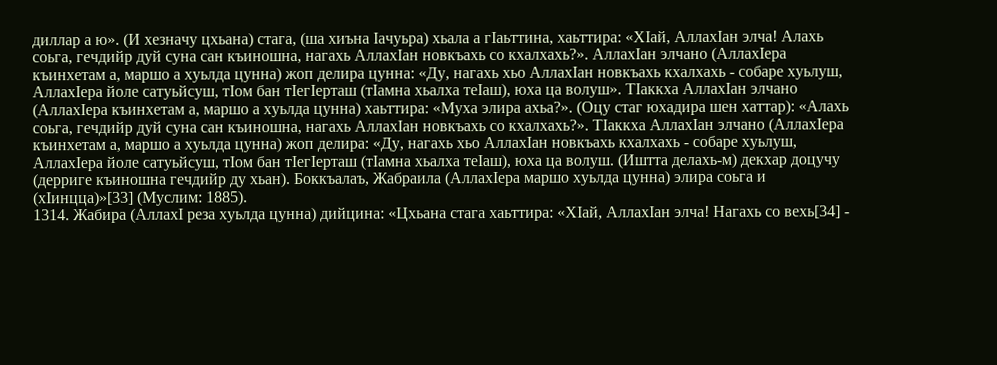диллар а ю». (И хезначу цхьана) стага, (ша хиъна Iачуьра) хьала а гIаьттина, хаьттира: «ХIай, АллахIан элча! Алахь соьга, гечдийр дуй суна сан къиношна, нагахь АллахIан новкъахь со кхалхахь?». АллахIан элчано (АллахIера къинхетам а, маршо а хуьлда цунна) жоп делира цунна: «Ду, нагахь хьо АллахIан новкъахь кхалхахь - собаре хуьлуш, АллахIера йоле сатуьйсуш, тIом бан тIегIерташ (тIамна хьалха теIаш), юха ца волуш». ТIаккха АллахIан элчано (АллахIера къинхетам а, маршо а хуьлда цунна) хаьттира: «Муха элира ахьа?». (Оцу стаг юхадира шен хаттар): «Алахь соьга, гечдийр дуй суна сан къиношна, нагахь АллахIан новкъахь со кхалхахь?». ТIаккха АллахIан элчано (АллахIера къинхетам а, маршо а хуьлда цунна) жоп делира: «Ду, нагахь хьо АллахIан новкъахь кхалхахь - собаре хуьлуш, АллахIера йоле сатуьйсуш, тIом бан тIегIерташ (тIамна хьалха теIаш), юха ца волуш. (Иштта делахь-м) декхар доцучу (дерриге къиношна гечдийр ду хьан). Боккъалаъ, Жабраила (АллахIера маршо хуьлда цунна) элира соьга и (хIинцца)»[33] (Муслим: 1885).
1314. Жабира (АллахI реза хуьлда цунна) дийцина: «Цхьана стага хаьттира: «ХIай, АллахIан элча! Нагахь со вехь[34] -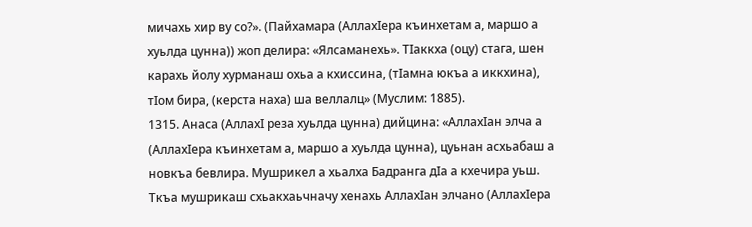мичахь хир ву со?». (Пайхамара (АллахIера къинхетам а, маршо а хуьлда цунна)) жоп делира: «Ялсаманехь». ТIаккха (оцу) стага, шен карахь йолу хурманаш охьа а кхиссина, (тIамна юкъа а иккхина), тIом бира, (керста наха) ша веллалц» (Муслим: 1885).
1315. Анаса (АллахI реза хуьлда цунна) дийцина: «АллахIан элча а (АллахIера къинхетам а, маршо а хуьлда цунна), цуьнан асхьабаш а новкъа бевлира. Мушрикел а хьалха Бадранга дIа а кхечира уьш. Ткъа мушрикаш схьакхаьчначу хенахь АллахIан элчано (АллахIера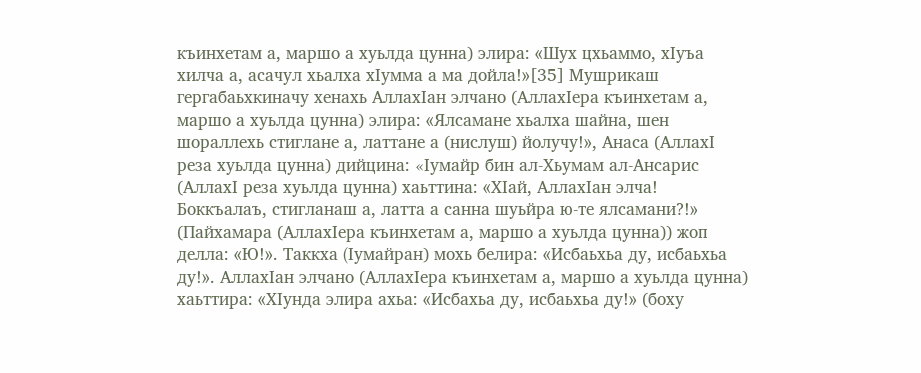къинхетам а, маршо а хуьлда цунна) элира: «Шух цхьаммо, хIуъа хилча а, асачул хьалха хIумма а ма дойла!»[35] Мушрикаш гергабаьхкиначу хенахь АллахIан элчано (АллахIера къинхетам а, маршо а хуьлда цунна) элира: «Ялсамане хьалха шайна, шен шораллехь стиглане а, латтане а (нислуш) йолучу!», Анаса (АллахI реза хуьлда цунна) дийцина: «Iумайр бин ал-Хьумам ал-Ансарис (АллахI реза хуьлда цунна) хаьттина: «ХIай, АллахIан элча! Боккъалаъ, стигланаш а, латта а санна шуьйра ю-те ялсамани?!» (Пайхамара (АллахIера къинхетам а, маршо а хуьлда цунна)) жоп делла: «Ю!». Таккха (Iумайран) мохь белира: «Исбаьхьа ду, исбаьхьа ду!». АллахIан элчано (АллахIера къинхетам а, маршо а хуьлда цунна) хаьттира: «ХIунда элира ахьа: «Исбахьа ду, исбаьхьа ду!» (боху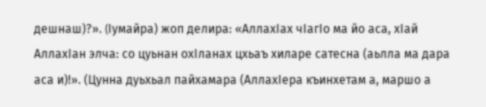дешнаш)?». (Iумайра) жоп делира: «АллахIах чIагIо ма йо аса, хIай АллахIан элча: со цуьнан охIланах цхьаъ хиларе сатесна (аьлла ма дара аса и)!». (Цунна дуьхьал пайхамара (АллахIера къинхетам а, маршо а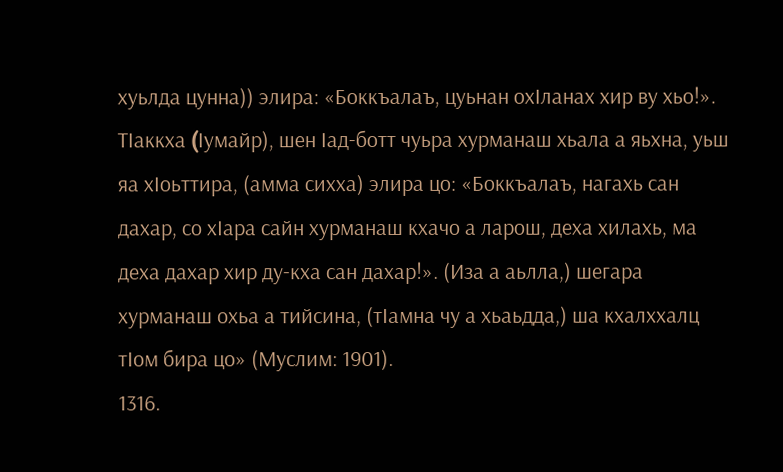хуьлда цунна)) элира: «Боккъалаъ, цуьнан охIланах хир ву хьо!». ТIаккха (Iумайр), шен Iад-ботт чуьра хурманаш хьала а яьхна, уьш яа хIоьттира, (амма сихха) элира цо: «Боккъалаъ, нагахь сан дахар, со хIара сайн хурманаш кхачо а ларош, деха хилахь, ма деха дахар хир ду-кха сан дахар!». (Иза а аьлла,) шегара хурманаш охьа а тийсина, (тIамна чу а хьаьдда,) ша кхалххалц тIом бира цо» (Муслим: 1901).
1316.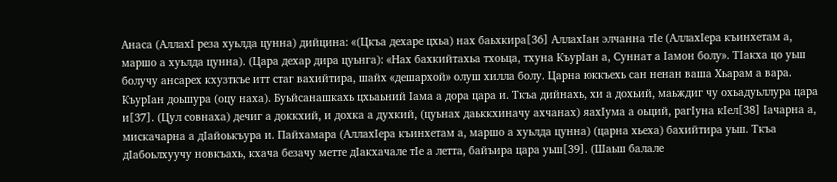Анаса (АллахI реза хуьлда цунна) дийцина: «(Цкъа дехаре цхьа) нах баьхкира[36] АллахIан элчанна тIе (АллахIера къинхетам а, маршо а хуьлда цунна). (Цара дехар дира цуьнга): «Нах бахкийтахьа тхоьца, тхуна КъурIан а, Суннат а Iамон болу». ТIакха цо уьш болучу ансарех кхузткъе итт стаг вахийтира, шайх «дешархой» олуш хилла болу. Царна юккъехь сан ненан ваша Хьарам а вара. КъурIан доьшура (оцу наха). Буьйсанашкахь цхьаьний Iама а дора цара и. Ткъа дийнахь, хи а дохьий, маьждиг чу охьадуьллура цара и[37]. (Цул совнаха) дечиг а доккхий, и дохка а духкий, (цуьнах даьккхиначу ахчанах) яахIума а оьций, рагIуна кIел[38] Iачарна а, мискачарна а дIайоькъура и. Пайхамара (АллахIера къинхетам а, маршо а хуьлда цунна) (царна хьеха) бахийтира уьш. Ткъа дIабоьлхуучу новкъахь, кхача безачу метте дIакхачале тIе а летта, байъира цара уьш[39]. (Шаьш балале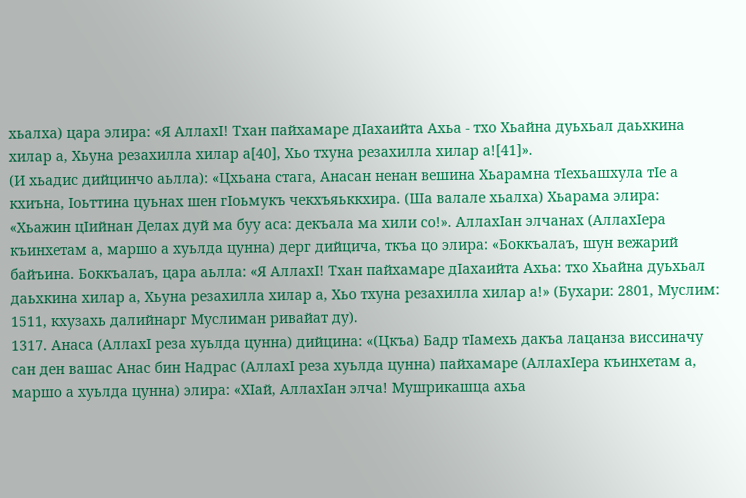хьалха) цара элира: «Я АллахI! Тхан пайхамаре дIахаийта Ахьа - тхо Хьайна дуьхьал даьхкина хилар а, Хьуна резахилла хилар а[40], Хьо тхуна резахилла хилар а![41]».
(И хьадис дийцинчо аьлла): «Цхьана стага, Анасан ненан вешина Хьарамна тIехьашхула тIе а кхиъна, Iоьттина цуьнах шен гIоьмукъ чекхъяьккхира. (Ша валале хьалха) Хьарама элира: «Хьажин цIийнан Делах дуй ма буу аса: декъала ма хили со!». АллахIан элчанах (АллахIера къинхетам а, маршо а хуьлда цунна) дерг дийцича, ткъа цо элира: «Боккъалаъ, шун вежарий байъина. Боккъалаъ, цара аьлла: «Я АллахI! Тхан пайхамаре дIахаийта Ахьа: тхо Хьайна дуьхьал даьхкина хилар а, Хьуна резахилла хилар а, Хьо тхуна резахилла хилар а!» (Бухари: 2801, Муслим: 1511, кхузахь далийнарг Муслиман ривайат ду).
1317. Анаса (АллахI реза хуьлда цунна) дийцина: «(Цкъа) Бадр тIамехь дакъа лацанза виссиначу сан ден вашас Анас бин Надрас (АллахI реза хуьлда цунна) пайхамаре (АллахIера къинхетам а, маршо а хуьлда цунна) элира: «ХIай, АллахIан элча! Мушрикашца ахьа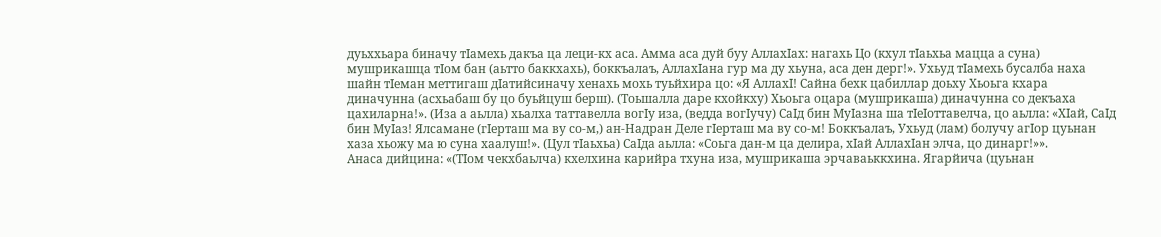дуьххьара биначу тIамехь дакъа ца леци-кх аса. Амма аса дуй буу АллахIах: нагахь Цо (кхул тIаьхьа мацца а суна) мушрикашца тIом бан (аьтто баккхахь), боккъалаъ, АллахIана гур ма ду хьуна, аса ден дерг!». Ухьуд тIамехь бусалба наха шайн тIеман меттигаш дIатийсиначу хенахь мохь туьйхира цо: «Я АллахI! Сайна бехк цабиллар доьху Хьоьга кхара диначунна (асхьабаш бу цо буьйцуш берш). (Тоьшалла даре кхойкху) Хьоьга оцара (мушрикаша) диначунна со декъаха цахиларна!». (Иза а аьлла) хьалха таттавелла вогIу иза, (ведда вогIучу) СаIд бин МуIазна ша тIеIоттавелча, цо аьлла: «ХIай, СаIд бин МуIаз! Ялсамане (гIерташ ма ву со-м,) ан-Надран Деле гIерташ ма ву со-м! Боккъалаъ, Ухьуд (лам) болучу агIор цуьнан хаза хьожу ма ю суна хаалуш!». (Цул тIаьхьа) СаIда аьлла: «Соьга дан-м ца делира, хIай АллахIан элча, цо динарг!»».
Анаса дийцина: «(ТIом чекхбаьлча) кхелхина карийра тхуна иза, мушрикаша эрчаваьккхина. Ягарйича (цуьнан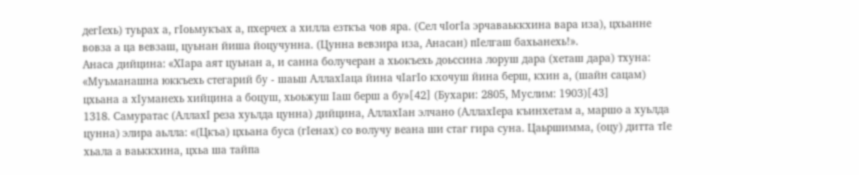дегIехь) туьрах а, гIоьмукъах а, пхерчех а хилла езткъа чов яра. (Сел чIогIа эрчаваьккхина вара иза), цхьанне вовза а ца вевзаш, цуьнан йиша йоцучунна. (Цунна вевзира иза, Анасан) пIелгаш бахьанехь!».
Анаса дийцина: «ХIара аят цуьнан а, и санна болучеран а хьокъехь доьссина лоруш дара (хеташ дара) тхуна: «Муъманашна юккъехь стегарий бу - шаьш АллахIаца йина чIагIо кхочуш йина берш, кхин а, (шайн сацам) цхьана а хIуманехь хийцина а боцуш, хьоьжуш Iаш берш а бу»[42] (Бухари: 2805, Муслим: 1903)[43]
1318. Самуратас (АллахI реза хуьлда цунна) дийцина, АллахIан элчано (АллахIера къинхетам а, маршо а хуьлда цунна) элира аьлла: «(Цкъа) цхьана буса (гIенах) со волучу веана ши стаг гира суна. Цаьршимма, (оцу) дитта тIе хьала а ваьккхина, цхьа ша тайпа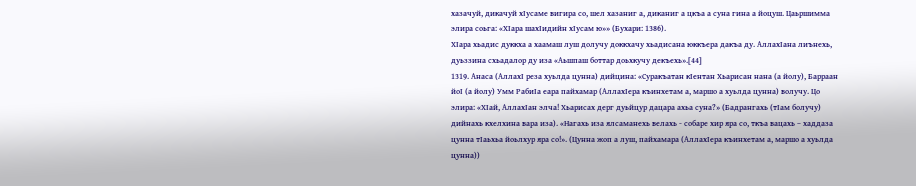хазачуй, дикачуй хIусаме вигира со, шел хазаниг а, диканиг а цкъа а суна гина а йоцуш. Цаьршимма элира соьга: «ХIара шахIидийн хIусам ю»» (Бухари: 1386).
ХIара хьадис дуккха а хаамаш луш долучу доккхачу хьадисана юккъера дакъа ду. АллахIана лиънехь, дуьззина схьадалор ду иза «Аьшпаш боттар доьхкучу декъехь».[44]
1319. Анаса (АллахI реза хуьлда цунна) дийцина: «Суракъатан кIентан Хьарисан нана (а йолу), Барраан йоI (а йолу) Умм РабиIа еара пайхамар (АллахIера къинхетам а, маршо а хуьлда цунна) волучу. Цо элира: «ХIай, АллахIан элча! Хьарисах дерг дуьйцур дацара ахьа суна?» (Бадрангахь (тIам болучу) дийнахь кхелхина вара иза). «Нагахь иза ялсаманехь велахь - собаре хир яра со, ткъа вацахь – хаддаза цунна тIаьхьа йоьлхур яра со!». (Цунна жоп а луш, пайхамара (АллахIера къинхетам а, маршо а хуьлда цунна))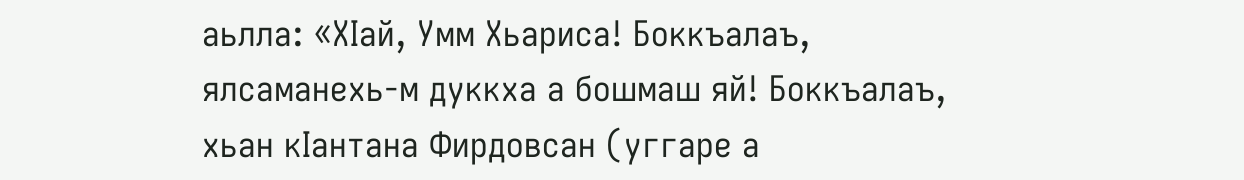аьлла: «ХIай, Умм Хьариса! Боккъалаъ, ялсаманехь-м дуккха а бошмаш яй! Боккъалаъ, хьан кIантана Фирдовсан (уггаре а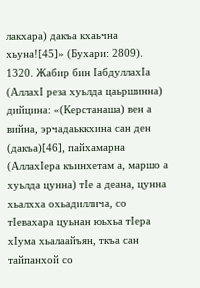лакхара) дакъа кхаьчна хьуна![45]» (Бухари: 2809).
1320. Жабир бин IабдуллахIа (АллахI реза хуьлда цаьршинна) дийцина: «(Керстанаша) вен а вийна, эрчадаьккхина сан ден (дакъа)[46], пайхамарна (АллахIера къинхетам а, маршо а хуьлда цунна) тIе а деана, цунна хьалхха охьадиллича, со тIевахара цуьнан юьхьа тIера хIума хьалаайъян, ткъа сан тайпанхой со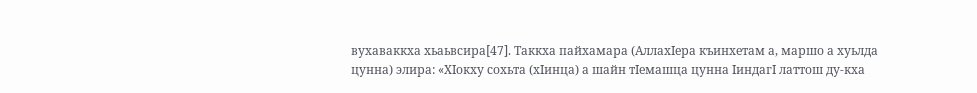вухаваккха хьаьвсира[47]. Таккха пайхамара (АллахIера къинхетам а, маршо а хуьлда цунна) элира: «ХIокху сохьта (хIинца) а шайн тIемашца цунна IиндагI латтош ду-кха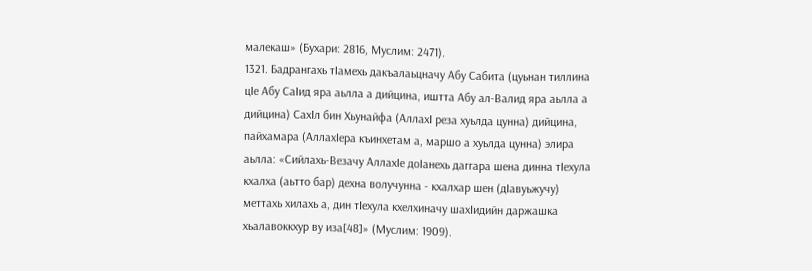малекаш» (Бухари: 2816, Муслим: 2471).
1321. Бадрангахь тIамехь дакъалаьцначу Абу Сабита (цуьнан тиллина цIе Абу СаIид яра аьлла а дийцина, иштта Абу ал-Валид яра аьлла а дийцина) СахIл бин Хьунайфа (АллахI реза хуьлда цунна) дийцина, пайхамара (АллахIера къинхетам а, маршо а хуьлда цунна) элира аьлла: «Сийлахь-Везачу АллахIе доIанехь даггара шена динна тIехула кхалха (аьтто бар) дехна волучунна - кхалхар шен (дIавуьжучу) меттахь хилахь а, дин тIехула кхелхиначу шахIидийн даржашка хьалавоккхур ву иза[48]» (Муслим: 1909).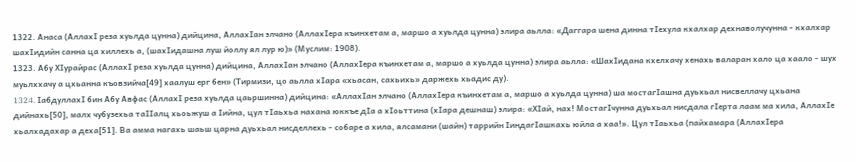1322. Анаса (АллахI реза хуьлда цунна) дийцина, АллахIан элчано (АллахIера къинхетам а, маршо а хуьлда цунна) элира аьлла: «Даггара шена динна тIехула кхалхар дехнаволучунна - кхалхар шахIидийн санна ца хиллехь а, (шахIидашна луш йоллу ял лур ю)» (Муслим: 1908).
1323. Абу ХIурайрас (АллахI реза хуьлда цунна) дийцина, АллахIан элчано (АллахIера къинхетам а, маршо а хуьлда цунна) элира аьлла: «ШахIидана кхелхачу хенахь валаран хало ца хаало - шух муьлххачу а цхьанна къовзийча[49] хаалуш ерг бен» (Тирмизи, цо аьлла хIара «хьасан, сахьихь» даржехь хьадис ду).
1324. IабдуллахI бин Абу Авфас (АллахI реза хуьлда цаьршинна) дийцина: «АллахIан элчано (АллахIера къинхетам а, маршо а хуьлда цунна) ша мостагIашна дуьхьал нисвеллачу цхьана дийнахь[50], малх чубузехьа таIIалц хьоьжуш а Iийна, цул тIаьхьа нахана юккъе дIа а хIоьттина (хIара дешнаш) элира: «ХIай, нах! МостагIчунна дуьхьал нисдала гIерта лаам ма хила, АллахIе хьалхадахар а деха[51]. Ва амма нагахь шаьш царна дуьхьал нисделлехь - собаре а хила, ялсамани (шайн) таррийн IиндагIашкахь юйла а хаа!». Цул тIаьхьа (пайхамара (АллахIера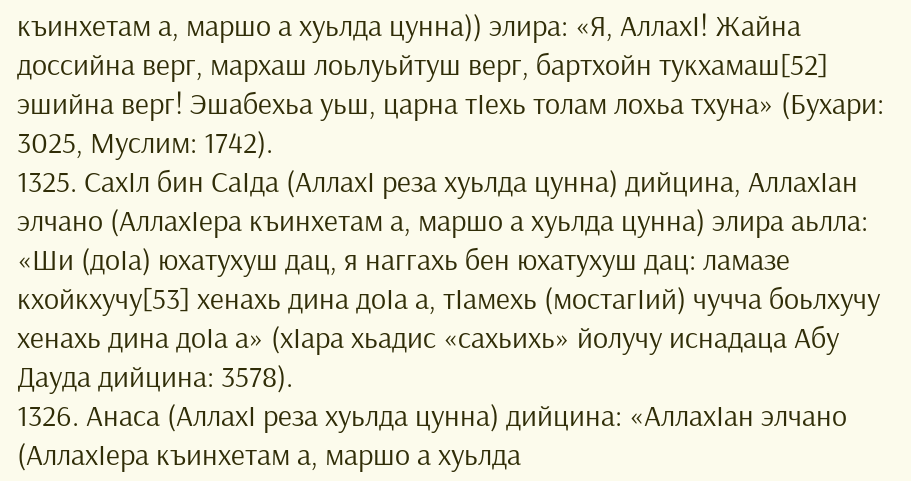къинхетам а, маршо а хуьлда цунна)) элира: «Я, АллахI! Жайна доссийна верг, мархаш лоьлуьйтуш верг, бартхойн тукхамаш[52] эшийна верг! Эшабехьа уьш, царна тIехь толам лохьа тхуна» (Бухари: 3025, Муслим: 1742).
1325. СахIл бин СаIда (АллахI реза хуьлда цунна) дийцина, АллахIан элчано (АллахIера къинхетам а, маршо а хуьлда цунна) элира аьлла: «Ши (доIа) юхатухуш дац, я наггахь бен юхатухуш дац: ламазе кхойкхучу[53] хенахь дина доIа а, тIамехь (мостагIий) чучча боьлхучу хенахь дина доIа а» (хIара хьадис «сахьихь» йолучу иснадаца Абу Дауда дийцина: 3578).
1326. Анаса (АллахI реза хуьлда цунна) дийцина: «АллахIан элчано (АллахIера къинхетам а, маршо а хуьлда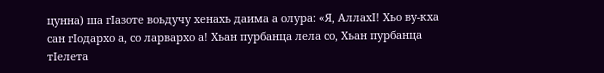цунна) ша гIазоте воьдучу хенахь даима а олура: «Я, АллахI! Хьо ву-кха сан гIодархо а, со ларвархо а! Хьан пурбанца лела со, Хьан пурбанца тIелета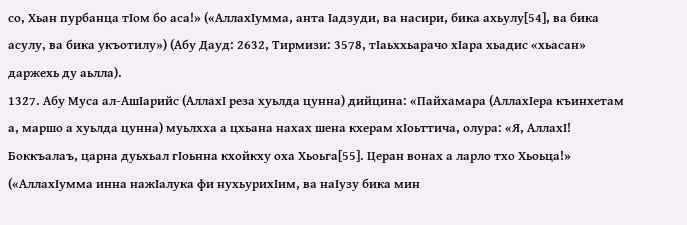со, Хьан пурбанца тIом бо аса!» («АллахIумма, анта Iадзуди, ва насири, бика ахьулу[54], ва бика асулу, ва бика укъотилу») (Абу Дауд: 2632, Тирмизи: 3578, тIаьххьарачо хIара хьадис «хьасан» даржехь ду аьлла).
1327. Абу Муса ал-АшIарийс (АллахI реза хуьлда цунна) дийцина: «Пайхамара (АллахIера къинхетам а, маршо а хуьлда цунна) муьлхха а цхьана нахах шена кхерам хIоьттича, олура: «Я, АллахI! Боккъалаъ, царна дуьхьал гIоьнна кхойкху оха Хьоьга[55]. Церан вонах а ларло тхо Хьоьца!» («АллахIумма инна нажIалука фи нухьурихIим, ва наIузу бика мин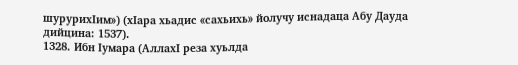шурурихIим») (хIара хьадис «сахьихь» йолучу иснадаца Абу Дауда дийцина: 1537).
1328. Ибн Iумара (АллахI реза хуьлда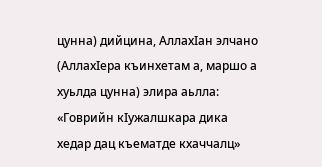цунна) дийцина, АллахIан элчано (АллахIера къинхетам а, маршо а хуьлда цунна) элира аьлла: «Говрийн кIужалшкара дика хедар дац къематде кхаччалц»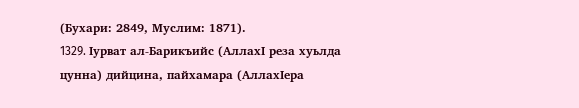(Бухари: 2849, Муслим: 1871).
1329. Iурват ал-Барикъийс (АллахI реза хуьлда цунна) дийцина, пайхамара (АллахIера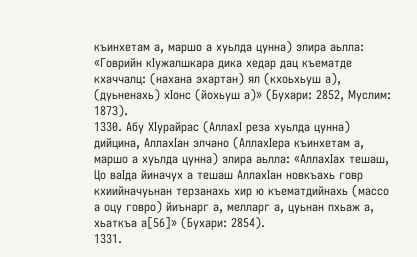къинхетам а, маршо а хуьлда цунна) элира аьлла: «Говрийн кIужалшкара дика хедар дац къематде кхаччалц: (нахана эхартан) ял (кхоьхьуш а), (дуьненахь) хIонс (йохьуш а)» (Бухари: 2852, Муслим: 1873).
1330. Абу ХIурайрас (АллахI реза хуьлда цунна) дийцина, АллахIан элчано (АллахIера къинхетам а, маршо а хуьлда цунна) элира аьлла: «АллахIах тешаш, Цо ваIда йиначух а тешаш АллахIан новкъахь говр кхиийначуьнан терзанахь хир ю къематдийнахь (массо а оцу говро) йиънарг а, мелларг а, цуьнан пхьаж а, хьаткъа а[56]» (Бухари: 2854).
1331.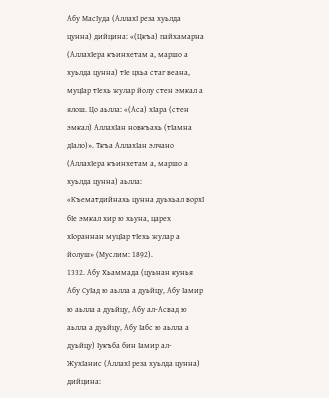Абу МасIуда (АллахI реза хуьлда цунна) дийцина: «(Цкъа) пайхамарна (АллахIера къинхетам а, маршо а хуьлда цунна) тIе цхьа стаг веана, муцIар тIехь жулар йолу стен эмкал а ялош. Цо аьлла: «(Аса) хIара (стен эмкал) АллахIан новкъахь (тIамна дIало)». Ткъа АллахIан элчано (АллахIера къинхетам а, маршо а хуьлда цунна) аьлла: «Къематдийнахь цунна дуьхьал ворхI бIе эмкал хир ю хьуна, царех хIораннан муцIар тIехь жулар а йолуш» (Муслим: 1892).
1332. Абу Хьаммада (цуьнан кунья Абу СуIад ю аьлла а дуьйцу, Абу Iамир ю аьлла а дуьйцу, Абу ал-Асвад ю аьлла а дуьйцу, Абу Iабс ю аьлла а дуьйцу) Iукъба бин Iамир ал-ЖухIанис (АллахI реза хуьлда цунна) дийцина: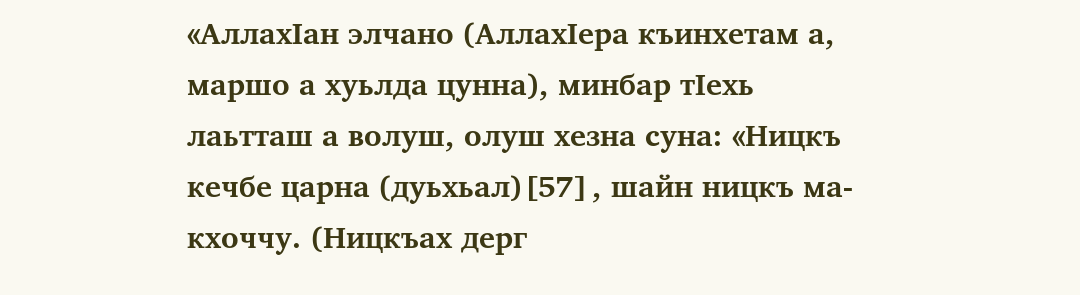«АллахIан элчано (АллахIера къинхетам а, маршо а хуьлда цунна), минбар тIехь лаьтташ а волуш, олуш хезна суна: «Ницкъ кечбе царна (дуьхьал)[57], шайн ницкъ ма-кхоччу. (Ницкъах дерг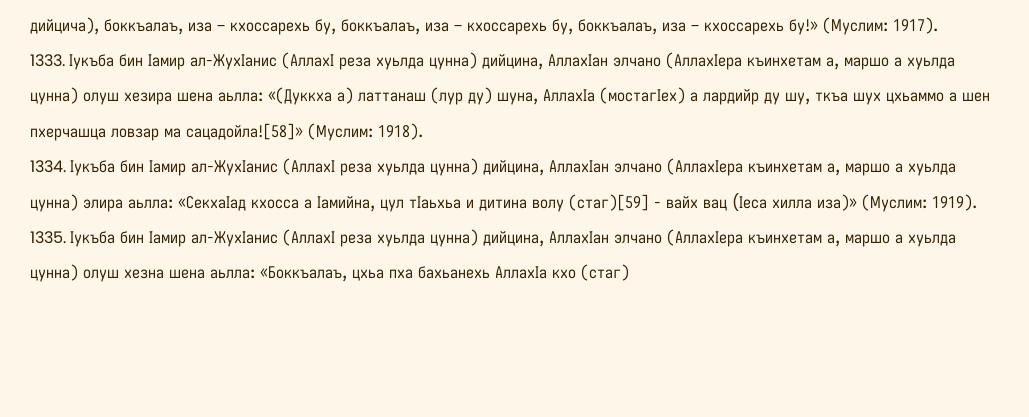дийцича), боккъалаъ, иза – кхоссарехь бу, боккъалаъ, иза – кхоссарехь бу, боккъалаъ, иза – кхоссарехь бу!» (Муслим: 1917).
1333. Iукъба бин Iамир ал-ЖухIанис (АллахI реза хуьлда цунна) дийцина, АллахIан элчано (АллахIера къинхетам а, маршо а хуьлда цунна) олуш хезира шена аьлла: «(Дуккха а) латтанаш (лур ду) шуна, АллахIа (мостагIех) а лардийр ду шу, ткъа шух цхьаммо а шен пхерчашца ловзар ма сацадойла![58]» (Муслим: 1918).
1334. Iукъба бин Iамир ал-ЖухIанис (АллахI реза хуьлда цунна) дийцина, АллахIан элчано (АллахIера къинхетам а, маршо а хуьлда цунна) элира аьлла: «СекхаIад кхосса а Iамийна, цул тIаьхьа и дитина волу (стаг)[59] - вайх вац (Iеса хилла иза)» (Муслим: 1919).
1335. Iукъба бин Iамир ал-ЖухIанис (АллахI реза хуьлда цунна) дийцина, АллахIан элчано (АллахIера къинхетам а, маршо а хуьлда цунна) олуш хезна шена аьлла: «Боккъалаъ, цхьа пха бахьанехь АллахIа кхо (стаг)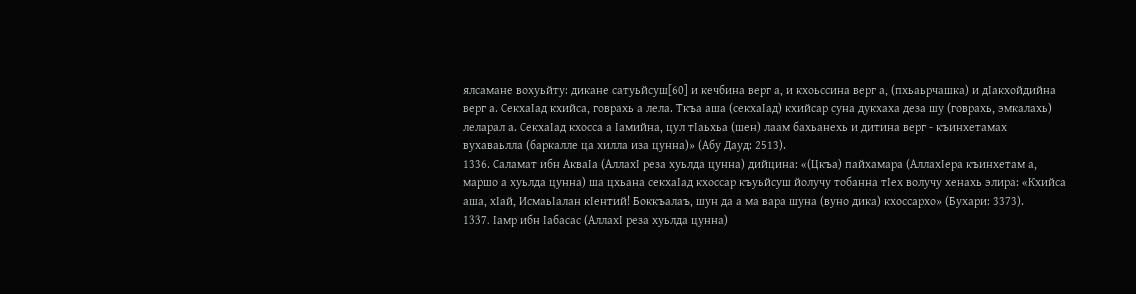ялсамане вохуьйту: дикане сатуьйсуш[60] и кечбина верг а, и кхоьссина верг а, (пхьаьрчашка) и дIакхойдийна верг а. СекхаIад кхийса, говрахь а лела. Ткъа аша (секхаIад) кхийсар суна дукхаха деза шу (говрахь, эмкалахь) леларал а. СекхаIад кхосса а Iамийна, цул тIаьхьа (шен) лаам бахьанехь и дитина верг - къинхетамах вухаваьлла (баркалле ца хилла иза цунна)» (Абу Дауд: 2513).
1336. Саламат ибн АкваIа (АллахI реза хуьлда цунна) дийцина: «(Цкъа) пайхамара (АллахIера къинхетам а, маршо а хуьлда цунна) ша цхьана секхаIад кхоссар къуьйсуш йолучу тобанна тIех волучу хенахь элира: «Кхийса аша, хIай, ИсмаьIалан кIентий! Боккъалаъ, шун да а ма вара шуна (вуно дика) кхоссархо» (Бухари: 3373).
1337. Iамр ибн Iабасас (АллахI реза хуьлда цунна)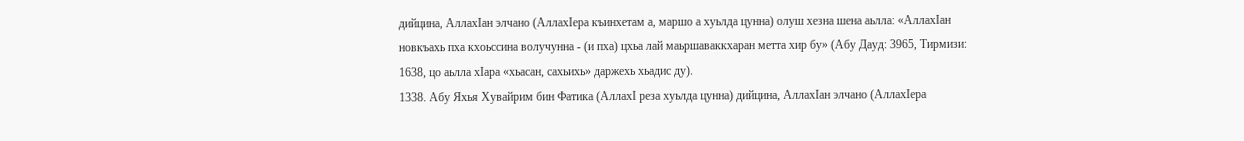дийцина, АллахIан элчано (АллахIера къинхетам а, маршо а хуьлда цунна) олуш хезна шена аьлла: «АллахIан новкъахь пха кхоьссина волучунна - (и пха) цхьа лай маьршаваккхаран метта хир бу» (Абу Дауд: 3965, Тирмизи: 1638, цо аьлла хIара «хьасан, сахьихь» даржехь хьадис ду).
1338. Абу Яхья Хувайрим бин Фатика (АллахI реза хуьлда цунна) дийцина, АллахIан элчано (АллахIера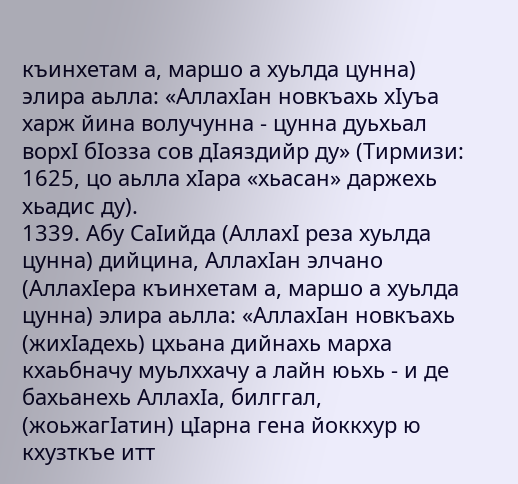къинхетам а, маршо а хуьлда цунна) элира аьлла: «АллахIан новкъахь хIуъа харж йина волучунна - цунна дуьхьал ворхI бIозза сов дIаяздийр ду» (Тирмизи: 1625, цо аьлла хIара «хьасан» даржехь хьадис ду).
1339. Абу СаIийда (АллахI реза хуьлда цунна) дийцина, АллахIан элчано (АллахIера къинхетам а, маршо а хуьлда цунна) элира аьлла: «АллахIан новкъахь (жихIадехь) цхьана дийнахь марха кхаьбначу муьлххачу а лайн юьхь - и де бахьанехь АллахIа, билггал, (жоьжагIатин) цIарна гена йоккхур ю кхузткъе итт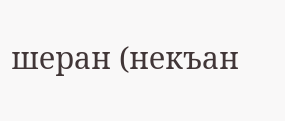шеран (некъан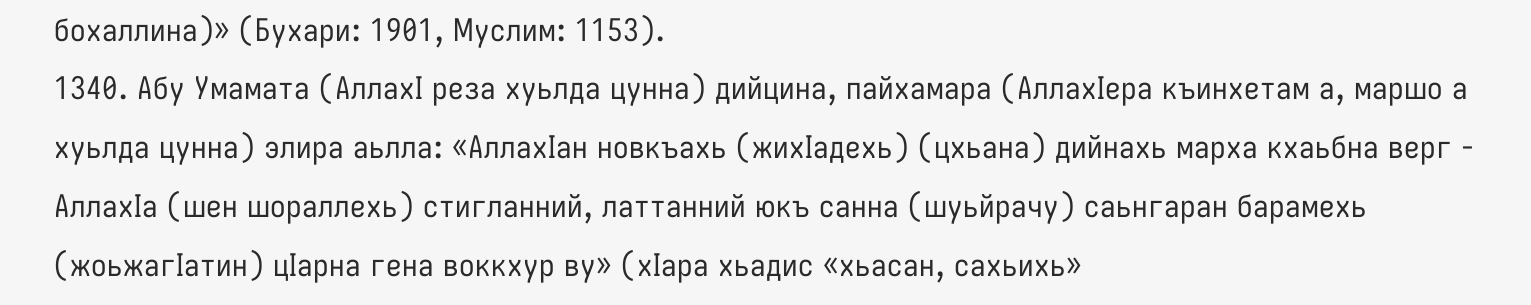бохаллина)» (Бухари: 1901, Муслим: 1153).
1340. Абу Умамата (АллахI реза хуьлда цунна) дийцина, пайхамара (АллахIера къинхетам а, маршо а хуьлда цунна) элира аьлла: «АллахIан новкъахь (жихIадехь) (цхьана) дийнахь марха кхаьбна верг - АллахIа (шен шораллехь) стигланний, латтанний юкъ санна (шуьйрачу) саьнгаран барамехь (жоьжагIатин) цIарна гена воккхур ву» (хIара хьадис «хьасан, сахьихь»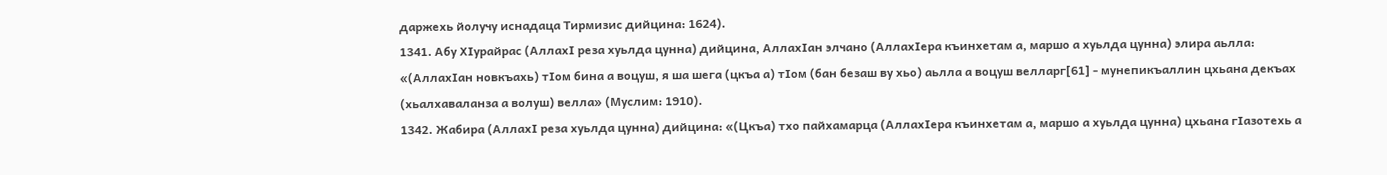даржехь йолучу иснадаца Тирмизис дийцина: 1624).
1341. Абу ХIурайрас (АллахI реза хуьлда цунна) дийцина, АллахIан элчано (АллахIера къинхетам а, маршо а хуьлда цунна) элира аьлла: «(АллахIан новкъахь) тIом бина а воцуш, я ша шега (цкъа а) тIом (бан безаш ву хьо) аьлла а воцуш велларг[61] - мунепикъаллин цхьана декъах (хьалхаваланза а волуш) велла» (Муслим: 1910).
1342. Жабира (АллахI реза хуьлда цунна) дийцина: «(Цкъа) тхо пайхамарца (АллахIера къинхетам а, маршо а хуьлда цунна) цхьана гIазотехь а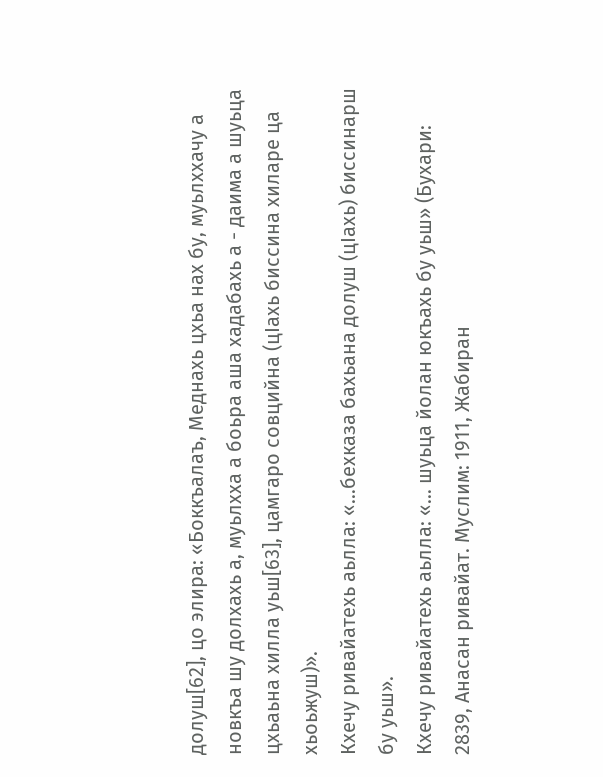долуш[62], цо элира: «Боккъалаъ, Меднахь цхьа нах бу, муьлххачу а новкъа шу долхахь а, муьлхха а боьра аша хадабахь а - даима а шуьца цхьаьна хилла уьш[63], цамгаро совцийна (цIахь биссина хиларе ца хьоьжуш)».
Кхечу ривайатехь аьлла: «…бехказа бахьана долуш (цIахь) биссинарш бу уьш».
Кхечу ривайатехь аьлла: «… шуьца йолан юкъахь бу уьш» (Бухари: 2839, Анасан ривайат. Муслим: 1911, Жабиран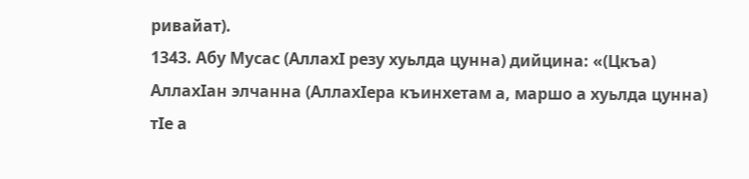ривайат).
1343. Абу Мусас (АллахI резу хуьлда цунна) дийцина: «(Цкъа) АллахIан элчанна (АллахIера къинхетам а, маршо а хуьлда цунна) тIе а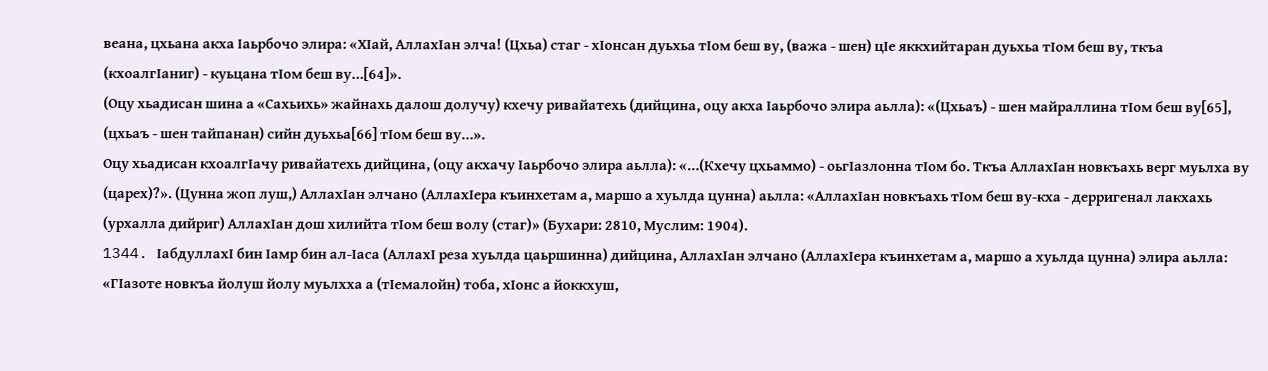веана, цхьана акха Iаьрбочо элира: «ХIай, АллахIан элча! (Цхьа) стаг - хIонсан дуьхьа тIом беш ву, (важа - шен) цIе яккхийтаран дуьхьа тIом беш ву, ткъа (кхоалгIаниг) - куьцана тIом беш ву…[64]».
(Оцу хьадисан шина а «Сахьихь» жайнахь далош долучу) кхечу ривайатехь (дийцина, оцу акха Iаьрбочо элира аьлла): «(Цхьаъ) - шен майраллина тIом беш ву[65], (цхьаъ - шен тайпанан) сийн дуьхьа[66] тIом беш ву…».
Оцу хьадисан кхоалгIачу ривайатехь дийцина, (оцу акхачу Iаьрбочо элира аьлла): «…(Кхечу цхьаммо) - оьгIазлонна тIом бо. Ткъа АллахIан новкъахь верг муьлха ву (царех)?». (Цунна жоп луш,) АллахIан элчано (АллахIера къинхетам а, маршо а хуьлда цунна) аьлла: «АллахIан новкъахь тIом беш ву-кха - дерригенал лакхахь (урхалла дийриг) АллахIан дош хилийта тIом беш волу (стаг)» (Бухари: 2810, Муслим: 1904).
1344. IабдуллахI бин Iамр бин ал-Iаса (АллахI реза хуьлда цаьршинна) дийцина, АллахIан элчано (АллахIера къинхетам а, маршо а хуьлда цунна) элира аьлла: «ГIазоте новкъа йолуш йолу муьлхха а (тIемалойн) тоба, хIонс а йоккхуш,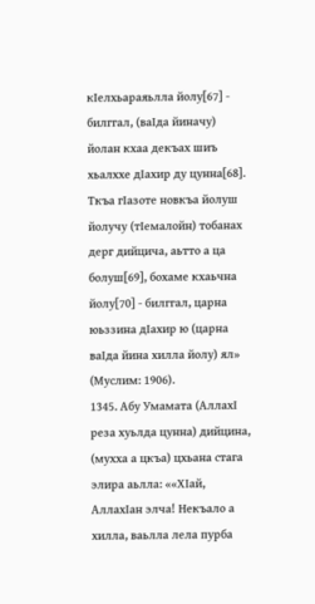кIелхьараяьлла йолу[67] - билггал, (ваIда йиначу) йолан кхаа декъах шиъ хьалххе дIахир ду цунна[68]. Ткъа гIазоте новкъа йолуш йолучу (тIемалойн) тобанах дерг дийцича, аьтто а ца болуш[69], бохаме кхаьчна йолу[70] - билггал, царна юьззина дIахир ю (царна ваIда йина хилла йолу) ял» (Муслим: 1906).
1345. Абу Умамата (АллахI реза хуьлда цунна) дийцина, (мухха а цкъа) цхьана стага элира аьлла: ««ХIай, АллахIан элча! Некъало а хилла, ваьлла лела пурба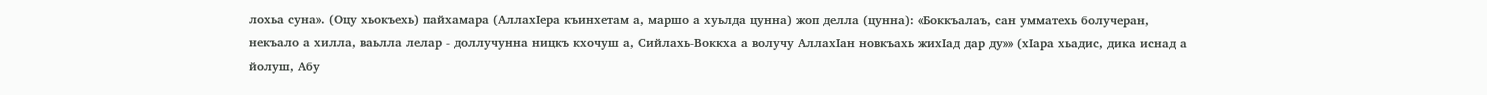лохьа суна». (Оцу хьокъехь) пайхамара (АллахIера къинхетам а, маршо а хуьлда цунна) жоп делла (цунна): «Боккъалаъ, сан умматехь болучеран, некъало а хилла, ваьлла лелар - доллучунна ницкъ кхочуш а, Сийлахь-Воккха а волучу АллахIан новкъахь жихIад дар ду»» (хIара хьадис, дика иснад а йолуш, Абу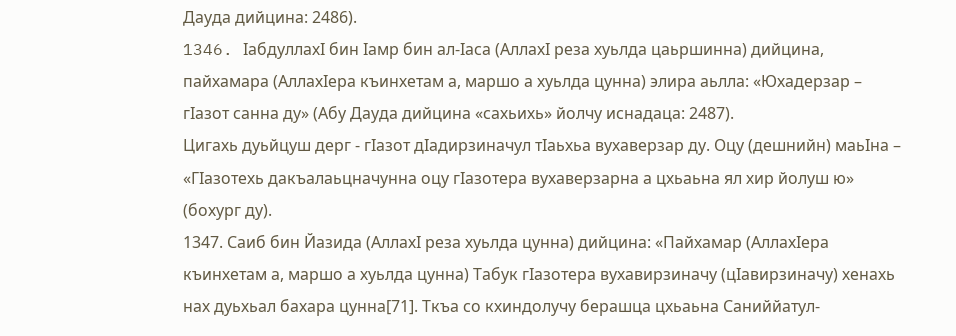Дауда дийцина: 2486).
1346. IабдуллахI бин Iамр бин ал-Iаса (АллахI реза хуьлда цаьршинна) дийцина, пайхамара (АллахIера къинхетам а, маршо а хуьлда цунна) элира аьлла: «Юхадерзар – гIазот санна ду» (Абу Дауда дийцина «сахьихь» йолчу иснадаца: 2487).
Цигахь дуьйцуш дерг - гIазот дIадирзиначул тIаьхьа вухаверзар ду. Оцу (дешнийн) маьIна – «ГIазотехь дакъалаьцначунна оцу гIазотера вухаверзарна а цхьаьна ял хир йолуш ю» (бохург ду).
1347. Саиб бин Йазида (АллахI реза хуьлда цунна) дийцина: «Пайхамар (АллахIера къинхетам а, маршо а хуьлда цунна) Табук гIазотера вухавирзиначу (цIавирзиначу) хенахь нах дуьхьал бахара цунна[71]. Ткъа со кхиндолучу берашца цхьаьна Саниййатул-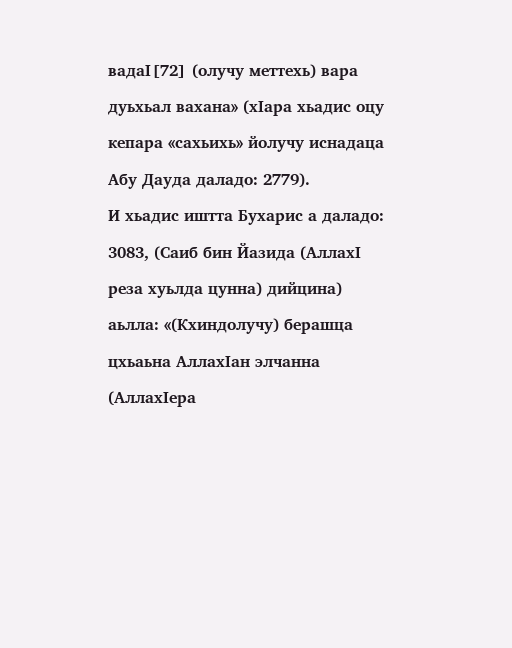вадаI[72] (олучу меттехь) вара дуьхьал вахана» (хIара хьадис оцу кепара «сахьихь» йолучу иснадаца Абу Дауда даладо: 2779).
И хьадис иштта Бухарис а даладо: 3083, (Саиб бин Йазида (АллахI реза хуьлда цунна) дийцина) аьлла: «(Кхиндолучу) берашца цхьаьна АллахIан элчанна (АллахIера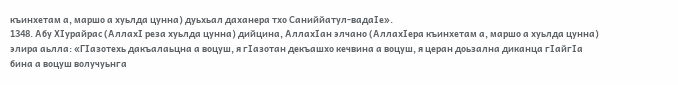къинхетам а, маршо а хуьлда цунна) дуьхьал даханера тхо Саниййатул-вадаIе».
1348. Абу ХIурайрас (АллахI реза хуьлда цунна) дийцина, АллахIан элчано (АллахIера къинхетам а, маршо а хуьлда цунна) элира аьлла: «ГIазотехь дакъалаьцна а воцуш, я гIазотан декъашхо кечвина а воцуш, я церан доьзална диканца гIайгIа бина а воцуш волучуьнга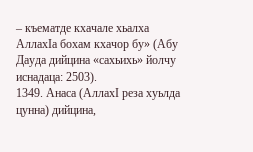– къематде кхачале хьалха АллахIа бохам кхачор бу» (Абу Дауда дийцина «сахьихь» йолчу иснадаца: 2503).
1349. Анаса (АллахI реза хуьлда цунна) дийцина,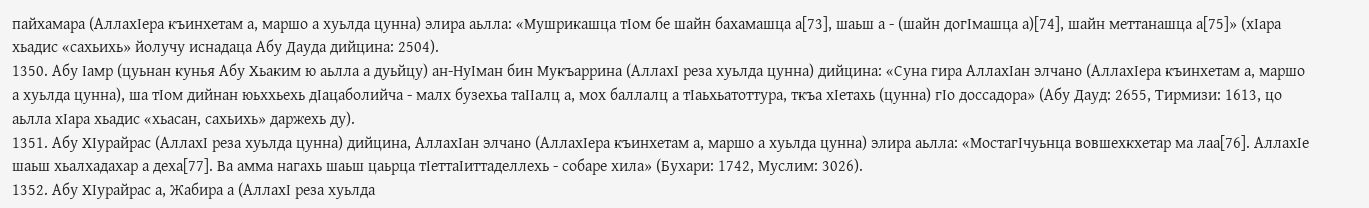пайхамара (АллахIера къинхетам а, маршо а хуьлда цунна) элира аьлла: «Мушрикашца тIом бе шайн бахамашца а[73], шаьш а - (шайн догIмашца а)[74], шайн меттанашца а[75]» (хIара хьадис «сахьихь» йолучу иснадаца Абу Дауда дийцина: 2504).
1350. Абу Iамр (цуьнан кунья Абу Хьаким ю аьлла а дуьйцу) ан-НуIман бин Мукъаррина (АллахI реза хуьлда цунна) дийцина: «Суна гира АллахIан элчано (АллахIера къинхетам а, маршо а хуьлда цунна), ша тIом дийнан юьххьехь дIацаболийча - малх бузехьа таIIалц а, мох баллалц а тIаьхьатоттура, ткъа хIетахь (цунна) гIо доссадора» (Абу Дауд: 2655, Тирмизи: 1613, цо аьлла хIара хьадис «хьасан, сахьихь» даржехь ду).
1351. Абу ХIурайрас (АллахI реза хуьлда цунна) дийцина, АллахIан элчано (АллахIера къинхетам а, маршо а хуьлда цунна) элира аьлла: «МостагIчуьнца вовшехкхетар ма лаа[76]. АллахIе шаьш хьалхадахар а деха[77]. Ва амма нагахь шаьш цаьрца тIеттаIиттаделлехь - собаре хила» (Бухари: 1742, Муслим: 3026).
1352. Абу ХIурайрас а, Жабира а (АллахI реза хуьлда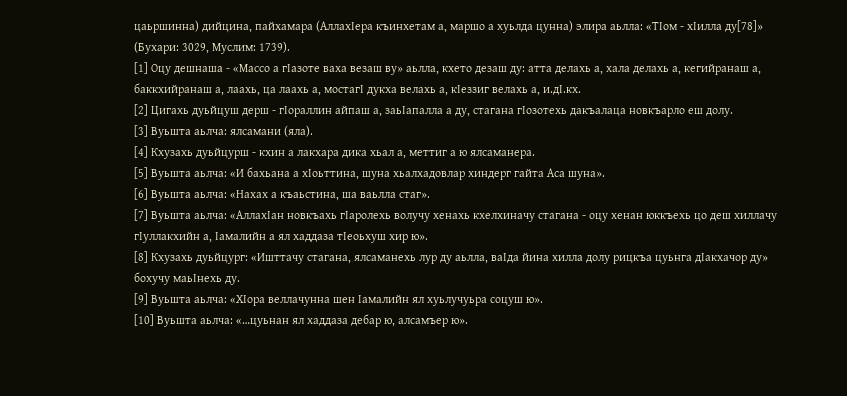цаьршинна) дийцина, пайхамара (АллахIера къинхетам а, маршо а хуьлда цунна) элира аьлла: «ТIом - хIилла ду[78]» (Бухари: 3029, Муслим: 1739).
[1] Оцу дешнаша - «Массо а гIазоте ваха везаш ву» аьлла, кхето дезаш ду: атта делахь а, хала делахь а, кегийранаш а, баккхийранаш а, лаахь, ца лаахь а, мостагI дукха велахь а, кIеззиг велахь а, и.дI.кх.
[2] Цигахь дуьйцуш дерш - гIораллин айпаш а, заьIапалла а ду, стагана гIозотехь дакъалаца новкъарло еш долу.
[3] Вуьшта аьлча: ялсамани (яла).
[4] Кхузахь дуьйцурш - кхин а лакхара дика хьал а, меттиг а ю ялсаманера.
[5] Вуьшта аьлча: «И бахьана а хIоьттина, шуна хьалхадовлар хиндерг гайта Аса шуна».
[6] Вуьшта аьлча: «Нахах а къаьстина, ша ваьлла стаг».
[7] Вуьшта аьлча: «АллахIан новкъахь гIаролехь волучу хенахь кхелхиначу стагана - оцу хенан юккъехь цо деш хиллачу гIуллакхийн а, Iамалийн а ял хаддаза тIеоьхуш хир ю».
[8] Кхузахь дуьйцург: «Ишттачу стагана, ялсаманехь лур ду аьлла, ваIда йина хилла долу рицкъа цуьнга дIакхачор ду» бохучу маьIнехь ду.
[9] Вуьшта аьлча: «ХIора веллачунна шен Iамалийн ял хуьлучуьра соцуш ю».
[10] Вуьшта аьлча: «…цуьнан ял хаддаза дебар ю, алсамъер ю».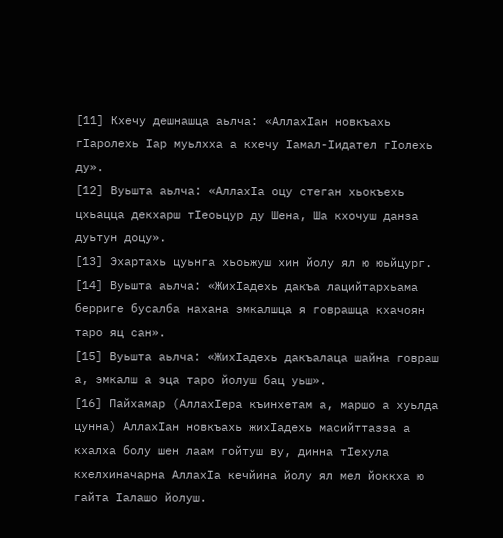[11] Кхечу дешнашца аьлча: «АллахIан новкъахь гIаролехь Iар муьлхха а кхечу Iамал-Iидател гIолехь ду».
[12] Вуьшта аьлча: «АллахIа оцу стеган хьокъехь цхьацца декхарш тIеоьцур ду Шена, Ша кхочуш данза дуьтун доцу».
[13] Эхартахь цуьнга хьоьжуш хин йолу ял ю юьйцург.
[14] Вуьшта аьлча: «ЖихIадехь дакъа лацийтархьама берриге бусалба нахана эмкалшца я говрашца кхачоян таро яц сан».
[15] Вуьшта аьлча: «ЖихIадехь дакъалаца шайна говраш а, эмкалш а эца таро йолуш бац уьш».
[16] Пайхамар (АллахIера къинхетам а, маршо а хуьлда цунна) АллахIан новкъахь жихIадехь масийттазза а кхалха болу шен лаам гойтуш ву, динна тIехула кхелхиначарна АллахIа кечйина йолу ял мел йоккха ю гайта Iалашо йолуш.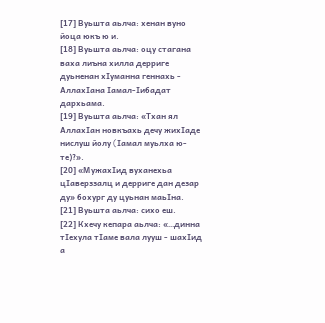[17] Вуьшта аьлча: хенан вуно йоца юкъ ю и.
[18] Вуьшта аьлча: оцу стагана ваха лиъна хилла дерриге дуьненан хIуманна геннахь - АллахIана Iамал-Iибадат дархьама.
[19] Вуьшта аьлча: «Тхан ял АллахIан новкъахь дечу жихIаде нислуш йолу (Iамал муьлха ю-те)?».
[20] «МужахIид вуханехьа цIаверззалц и дерриге дан дезар ду» бохург ду цуьнан маьIна.
[21] Вуьшта аьлча: сихо еш.
[22] Кхечу кепара аьлча: «…динна тIехула тIаме вала лууш - шахIид а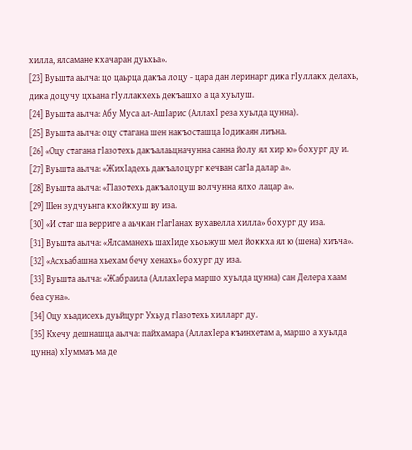хилла, ялсамане кхачаран дуьхьа».
[23] Вуьшта аьлча: цо цаьрца дакъа лоцу - цара дан леринарг дика гIуллакх делахь, дика доцучу цхьана гIуллакхехь декъашхо а ца хуьлуш.
[24] Вуьшта аьлча: Абу Муса ал-АшIарис (АллахI реза хуьлда цунна).
[25] Вуьшта аьлча: оцу стагана шен накъосташца Iодикаян лиъна.
[26] «Оцу стагана гIазотехь дакъалаьцначунна санна йолу ял хир ю» бохург ду и.
[27] Вуьшта аьлча: «ЖихIадехь дакъалоцург кечван сагIа далар а».
[28] Вуьшта аьлча: «ГIазотехь дакъалоцуш волчунна ялхо лацар а».
[29] Шен зудчуьнга кхойкхуш ву иза.
[30] «И стаг ша верриге а аьчкан гIагIанах вухавелла хилла» бохург ду иза.
[31] Вуьшта аьлча: «Ялсаманехь шахIиде хьоьжуш мел йоккха ял ю (шена) хиъча».
[32] «Асхьабашна хьехам бечу хенахь» бохург ду иза.
[33] Вуьшта аьлча: «Жабраила (АллахIера маршо хуьлда цунна) сан Делера хаам беа суна».
[34] Оцу хьадисехь дуьйцург Ухьуд гIазотехь хилларг ду.
[35] Кхечу дешнашца аьлча: пайхамара (АллахIера къинхетам а, маршо а хуьлда цунна) хIуммаъ ма де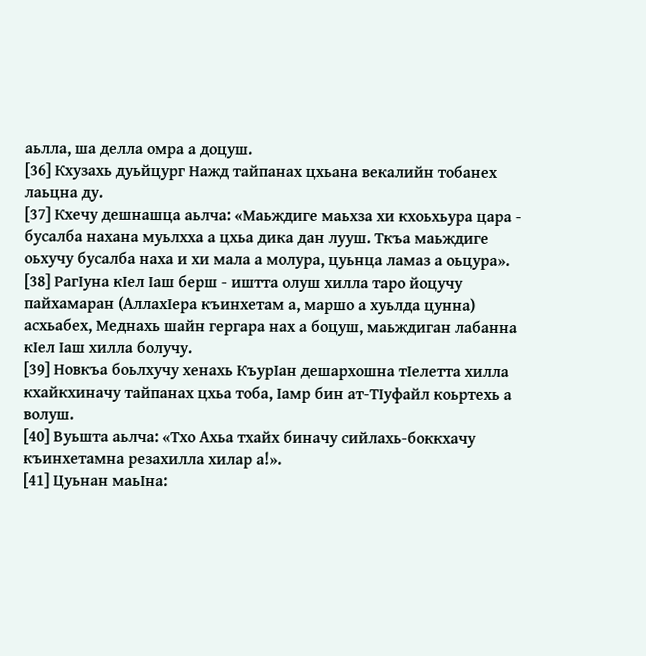аьлла, ша делла омра а доцуш.
[36] Кхузахь дуьйцург Нажд тайпанах цхьана векалийн тобанех лаьцна ду.
[37] Кхечу дешнашца аьлча: «Маьждиге маьхза хи кхоьхьура цара - бусалба нахана муьлхха а цхьа дика дан лууш. Ткъа маьждиге оьхучу бусалба наха и хи мала а молура, цуьнца ламаз а оьцура».
[38] РагIуна кIел Iаш берш - иштта олуш хилла таро йоцучу пайхамаран (АллахIера къинхетам а, маршо а хуьлда цунна) асхьабех, Меднахь шайн гергара нах а боцуш, маьждиган лабанна кIел Iаш хилла болучу.
[39] Новкъа боьлхучу хенахь КъурIан дешархошна тIелетта хилла кхайкхиначу тайпанах цхьа тоба, Iамр бин ат-ТIуфайл коьртехь а волуш.
[40] Вуьшта аьлча: «Тхо Ахьа тхайх биначу сийлахь-боккхачу къинхетамна резахилла хилар а!».
[41] Цуьнан маьIна: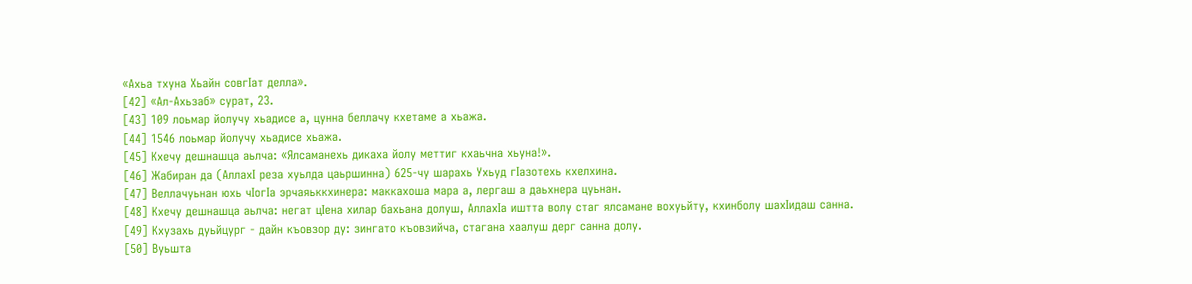«Ахьа тхуна Хьайн совгIат делла».
[42] «Ал-Ахьзаб» сурат, 23.
[43] 109 лоьмар йолучу хьадисе а, цунна беллачу кхетаме а хьажа.
[44] 1546 лоьмар йолучу хьадисе хьажа.
[45] Кхечу дешнашца аьлча: «Ялсаманехь дикаха йолу меттиг кхаьчна хьуна!».
[46] Жабиран да (АллахI реза хуьлда цаьршинна) 625-чу шарахь Ухьуд гIазотехь кхелхина.
[47] Веллачуьнан юхь чIогIа эрчаяьккхинера: маккахоша мара а, лергаш а даьхнера цуьнан.
[48] Кхечу дешнашца аьлча: негат цIена хилар бахьана долуш, АллахIа иштта волу стаг ялсамане вохуьйту, кхинболу шахIидаш санна.
[49] Кхузахь дуьйцург - дайн къовзор ду: зингато къовзийча, стагана хаалуш дерг санна долу.
[50] Вуьшта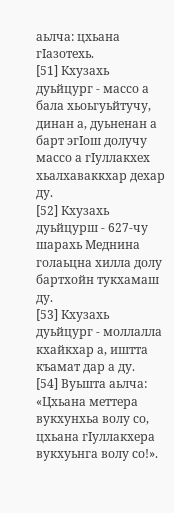аьлча: цхьана гIазотехь.
[51] Кхузахь дуьйцург - массо а бала хьоьгуьйтучу, динан а, дуьненан а барт эгIош долучу массо а гIуллакхех хьалхаваккхар дехар ду.
[52] Кхузахь дуьйцурш - 627-чу шарахь Меднина голаьцна хилла долу бартхойн тукхамаш ду.
[53] Кхузахь дуьйцург - моллалла кхайкхар а, иштта къамат дар а ду.
[54] Вуьшта аьлча: «Цхьана меттера вукхунхьа волу со, цхьана гIуллакхера вукхуьнга волу со!».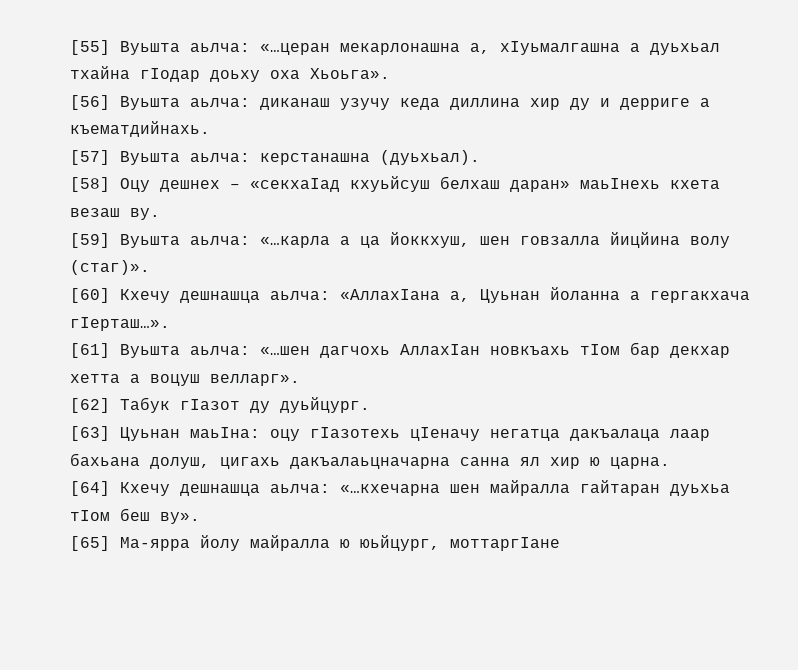[55] Вуьшта аьлча: «…церан мекарлонашна а, хIуьмалгашна а дуьхьал тхайна гIодар доьху оха Хьоьга».
[56] Вуьшта аьлча: диканаш узучу кеда диллина хир ду и дерриге а къематдийнахь.
[57] Вуьшта аьлча: керстанашна (дуьхьал).
[58] Оцу дешнех – «секхаIад кхуьйсуш белхаш даран» маьIнехь кхета везаш ву.
[59] Вуьшта аьлча: «…карла а ца йоккхуш, шен говзалла йицйина волу (стаг)».
[60] Кхечу дешнашца аьлча: «АллахIана а, Цуьнан йоланна а гергакхача гIерташ…».
[61] Вуьшта аьлча: «…шен дагчохь АллахIан новкъахь тIом бар декхар хетта а воцуш велларг».
[62] Табук гIазот ду дуьйцург.
[63] Цуьнан маьIна: оцу гIазотехь цIеначу негатца дакъалаца лаар бахьана долуш, цигахь дакъалаьцначарна санна ял хир ю царна.
[64] Кхечу дешнашца аьлча: «…кхечарна шен майралла гайтаран дуьхьа тIом беш ву».
[65] Ма-ярра йолу майралла ю юьйцург, моттаргIане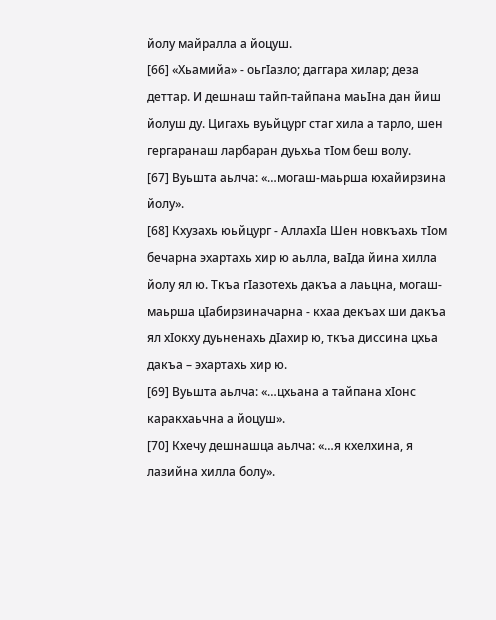йолу майралла а йоцуш.
[66] «Хьамийа» - оьгIазло; даггара хилар; деза деттар. И дешнаш тайп-тайпана маьIна дан йиш йолуш ду. Цигахь вуьйцург стаг хила а тарло, шен гергаранаш ларбаран дуьхьа тIом беш волу.
[67] Вуьшта аьлча: «…могаш-маьрша юхайирзина йолу».
[68] Кхузахь юьйцург - АллахIа Шен новкъахь тIом бечарна эхартахь хир ю аьлла, ваIда йина хилла йолу ял ю. Ткъа гIазотехь дакъа а лаьцна, могаш-маьрша цIабирзиначарна - кхаа декъах ши дакъа ял хIокху дуьненахь дIахир ю, ткъа диссина цхьа дакъа – эхартахь хир ю.
[69] Вуьшта аьлча: «…цхьана а тайпана хIонс каракхаьчна а йоцуш».
[70] Кхечу дешнашца аьлча: «…я кхелхина, я лазийна хилла болу».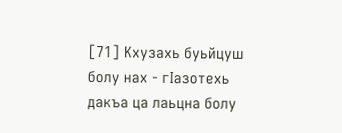[71] Кхузахь буьйцуш болу нах - гIазотехь дакъа ца лаьцна болу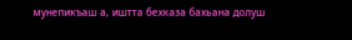мунепикъаш а, иштта бехказа бахьана долуш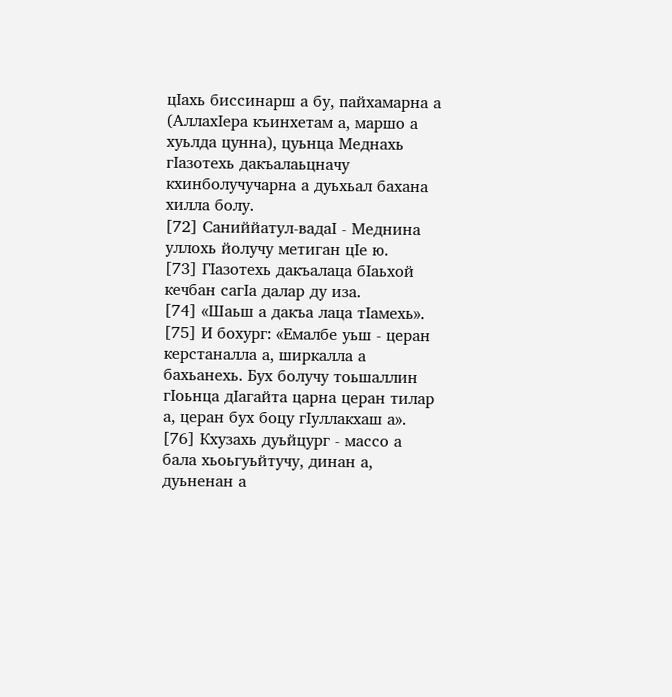цIахь биссинарш а бу, пайхамарна а (АллахIера къинхетам а, маршо а хуьлда цунна), цуьнца Меднахь гIазотехь дакъалаьцначу кхинболучучарна а дуьхьал бахана хилла болу.
[72] Саниййатул-вадаI - Меднина уллохь йолучу метиган цIе ю.
[73] ГIазотехь дакъалаца бIаьхой кечбан сагIа далар ду иза.
[74] «Шаьш а дакъа лаца тIамехь».
[75] И бохург: «Емалбе уьш - церан керстаналла а, ширкалла а бахьанехь. Бух болучу тоьшаллин гIоьнца дIагайта царна церан тилар а, церан бух боцу гIуллакхаш а».
[76] Кхузахь дуьйцург - массо а бала хьоьгуьйтучу, динан а, дуьненан а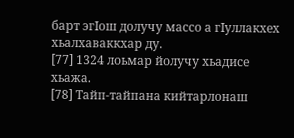барт эгIош долучу массо а гIуллакхех хьалхаваккхар ду.
[77] 1324 лоьмар йолучу хьадисе хьажа.
[78] Тайп-тайпана кийтарлонаш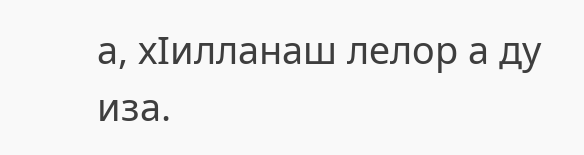а, хIилланаш лелор а ду иза.